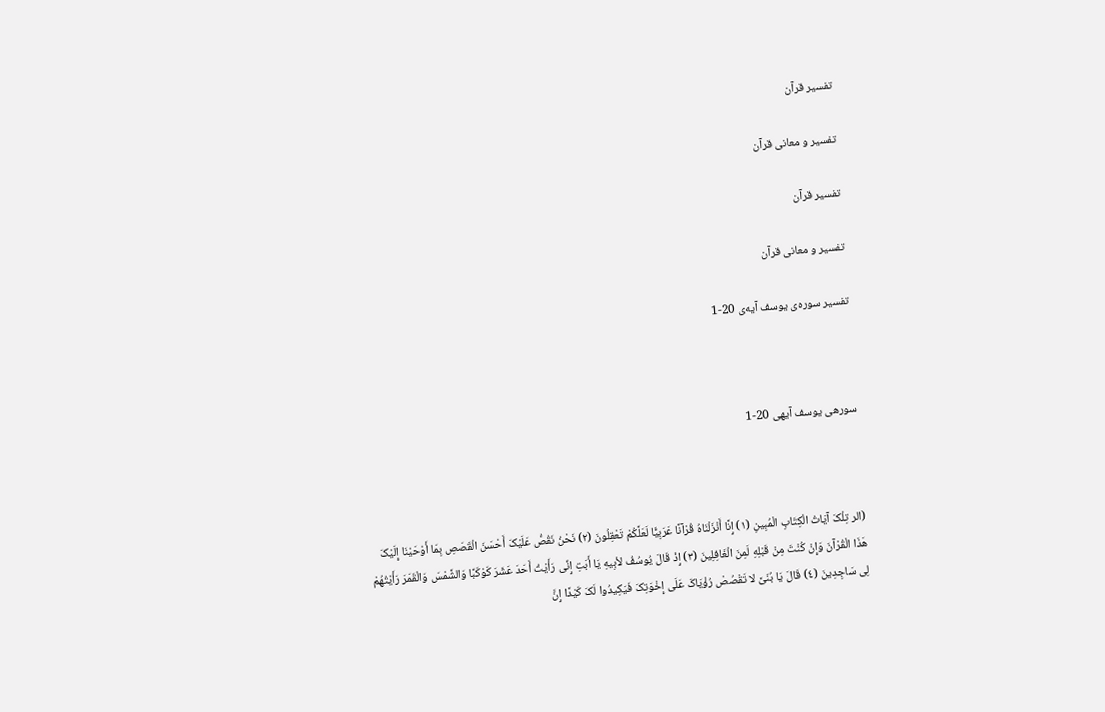تفسیر قرآن

تفسیر و معانی قرآن

تفسیر قرآن

تفسیر و معانی قرآن

تفسیر سوره‌ی یوسف آیه‌ی 20-1



سورهی یوسف آیهی 20-1



(الر تِلْکَ آیَاتُ الْکِتَابِ الْمُبِینِ (١) إِنَّا أَنْزَلْنَاهُ قُرْآنًا عَرَبِیًّا لَعَلَّکُمْ تَعْقِلُونَ (٢) نَحْنُ نَقُصُّ عَلَیْکَ أَحْسَنَ الْقَصَصِ بِمَا أَوْحَیْنَا إِلَیْکَ هَذَا الْقُرْآنَ وَإِنْ کُنْتَ مِنْ قَبْلِهِ لَمِنَ الْغَافِلِینَ (٣) إِذْ قَالَ یُوسُفُ لأبِیهِ یَا أَبَتِ إِنِّی رَأَیْتُ أَحَدَ عَشَرَ کَوْکَبًا وَالشَّمْسَ وَالْقَمَرَ رَأَیْتُهُمْ لِی سَاجِدِینَ (٤) قَالَ یَا بُنَیَّ لا تَقْصُصْ رُؤْیَاکَ عَلَى إِخْوَتِکَ فَیَکِیدُوا لَکَ کَیْدًا إِنَّ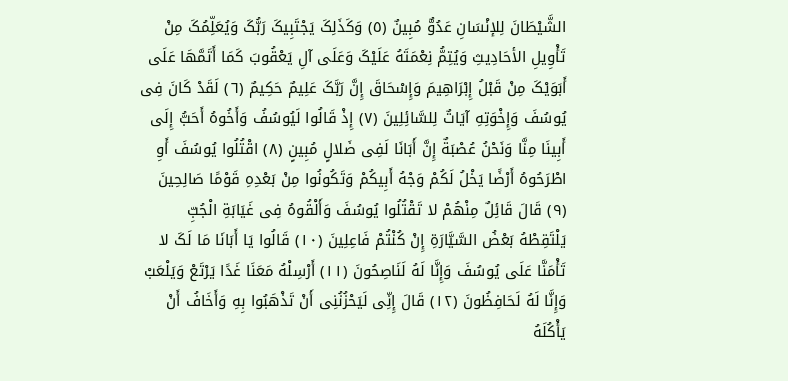الشَّیْطَانَ لِلإنْسَانِ عَدُوٌّ مُبِینٌ (٥) وَکَذَلِکَ یَجْتَبِیکَ رَبُّکَ وَیُعَلِّمُکَ مِنْ تَأْوِیلِ الأحَادِیثِ وَیُتِمُّ نِعْمَتَهُ عَلَیْکَ وَعَلَى آلِ یَعْقُوبَ کَمَا أَتَمَّهَا عَلَى أَبَوَیْکَ مِنْ قَبْلُ إِبْرَاهِیمَ وَإِسْحَاقَ إِنَّ رَبَّکَ عَلِیمٌ حَکِیمٌ (٦) لَقَدْ کَانَ فِی یُوسُفَ وَإِخْوَتِهِ آیَاتٌ لِلسَّائِلِینَ (٧) إِذْ قَالُوا لَیُوسُفُ وَأَخُوهُ أَحَبُّ إِلَى أَبِینَا مِنَّا وَنَحْنُ عُصْبَةٌ إِنَّ أَبَانَا لَفِی ضَلالٍ مُبِینٍ (٨) اقْتُلُوا یُوسُفَ أَوِ اطْرَحُوهُ أَرْضًا یَخْلُ لَکُمْ وَجْهُ أَبِیکُمْ وَتَکُونُوا مِنْ بَعْدِهِ قَوْمًا صَالِحِینَ (٩) قَالَ قَائِلٌ مِنْهُمْ لا تَقْتُلُوا یُوسُفَ وَأَلْقُوهُ فِی غَیَابَةِ الْجُبِّ یَلْتَقِطْهُ بَعْضُ السَّیَّارَةِ إِنْ کُنْتُمْ فَاعِلِینَ (١٠) قَالُوا یَا أَبَانَا مَا لَکَ لا تَأْمَنَّا عَلَى یُوسُفَ وَإِنَّا لَهُ لَنَاصِحُونَ (١١) أَرْسِلْهُ مَعَنَا غَدًا یَرْتَعْ وَیَلْعَبْ وَإِنَّا لَهُ لَحَافِظُونَ (١٢) قَالَ إِنِّی لَیَحْزُنُنِی أَنْ تَذْهَبُوا بِهِ وَأَخَافُ أَنْ یَأْکُلَهُ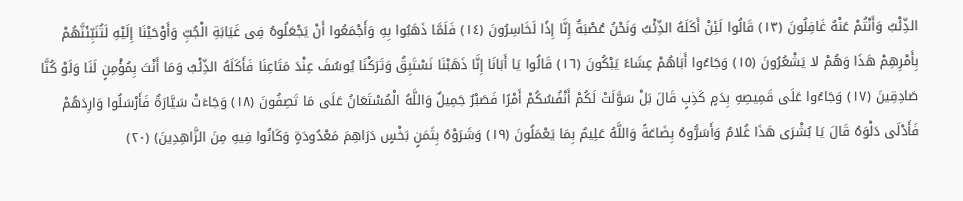الذِّئْبُ وَأَنْتُمْ عَنْهُ غَافِلُونَ (١٣) قَالُوا لَئِنْ أَکَلَهُ الذِّئْبُ وَنَحْنُ عُصْبَةٌ إِنَّا إِذًا لَخَاسِرُونَ (١٤) فَلَمَّا ذَهَبُوا بِهِ وَأَجْمَعُوا أَنْ یَجْعَلُوهُ فِی غَیَابَةِ الْجُبِّ وَأَوْحَیْنَا إِلَیْهِ لَتُنَبِّئَنَّهُمْ بِأَمْرِهِمْ هَذَا وَهُمْ لا یَشْعُرُونَ (١٥) وَجَاءُوا أَبَاهُمْ عِشَاءً یَبْکُونَ (١٦) قَالُوا یَا أَبَانَا إِنَّا ذَهَبْنَا نَسْتَبِقُ وَتَرَکْنَا یُوسُفَ عِنْدَ مَتَاعِنَا فَأَکَلَهُ الذِّئْبُ وَمَا أَنْتَ بِمُؤْمِنٍ لَنَا وَلَوْ کُنَّا صَادِقِینَ (١٧) وَجَاءُوا عَلَى قَمِیصِهِ بِدَمٍ کَذِبٍ قَالَ بَلْ سَوَّلَتْ لَکُمْ أَنْفُسُکُمْ أَمْرًا فَصَبْرٌ جَمِیلٌ وَاللَّهُ الْمُسْتَعَانُ عَلَى مَا تَصِفُونَ (١٨) وَجَاءَتْ سَیَّارَةٌ فَأَرْسَلُوا وَارِدَهُمْ فَأَدْلَى دَلْوَهُ قَالَ یَا بُشْرَى هَذَا غُلامٌ وَأَسَرُّوهُ بِضَاعَةً وَاللَّهُ عَلِیمٌ بِمَا یَعْمَلُونَ (١٩) وَشَرَوْهُ بِثَمَنٍ بَخْسٍ دَرَاهِمَ مَعْدُودَةٍ وَکَانُوا فِیهِ مِنَ الزَّاهِدِینَ) (٢٠)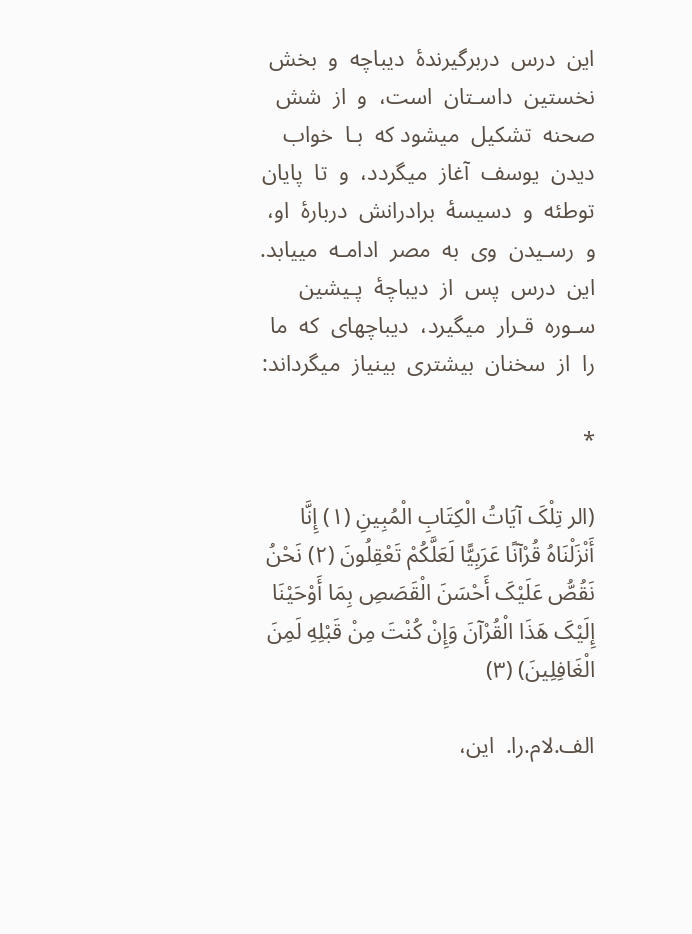این  درس  دربرگیرندۀ  دیباچه  و  بخش  نخستین  داسـتان  است،  و  از  شش  صحنه  تشکیل  میشود که  بـا  خواب  دیدن  یوسف  آغاز  میگردد،  و  تا  پایان  توطئه  و  دسیسۀ  برادرانش  دربارۀ  او،  و  رسـیدن  وی  به  مصر  ادامـه  مییابد.  این  درس  پس  از  دیباچۀ  پـیشین  سـوره  قـرار  میگیرد،  دیباچهای  که  ما  را  از  سخنان  بیشتری  بینیاز  میگرداند:

*

(الر تِلْکَ آیَاتُ الْکِتَابِ الْمُبِینِ (١) إِنَّا أَنْزَلْنَاهُ قُرْآنًا عَرَبِیًّا لَعَلَّکُمْ تَعْقِلُونَ (٢) نَحْنُ نَقُصُّ عَلَیْکَ أَحْسَنَ الْقَصَصِ بِمَا أَوْحَیْنَا إِلَیْکَ هَذَا الْقُرْآنَ وَإِنْ کُنْتَ مِنْ قَبْلِهِ لَمِنَ الْغَافِلِینَ) (٣)

الف.لام.را.  این،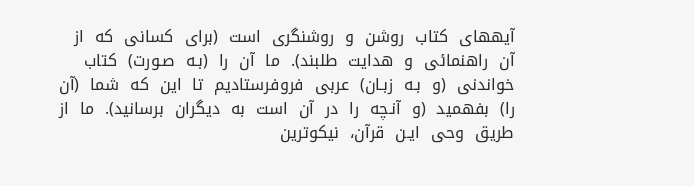آیههای  کتاب  روشن  و  روشنگری  است  (برای  کسانی  که  از  آن  راهنمائی  و  هدایت  طلبند).  ما  آن  را  (بـه  صـورت)  کتاب  خواندنی  (و  بـه  زبـان)  عربی  فروفرستادیم  تا  این  که  شما  (آن  را)  بفهمید  (و  آنـچه  را  در  آن  است  به  دیگران  برسانید).  ما  از  طریق  وحی  ایـن  قرآن،  نیکوترین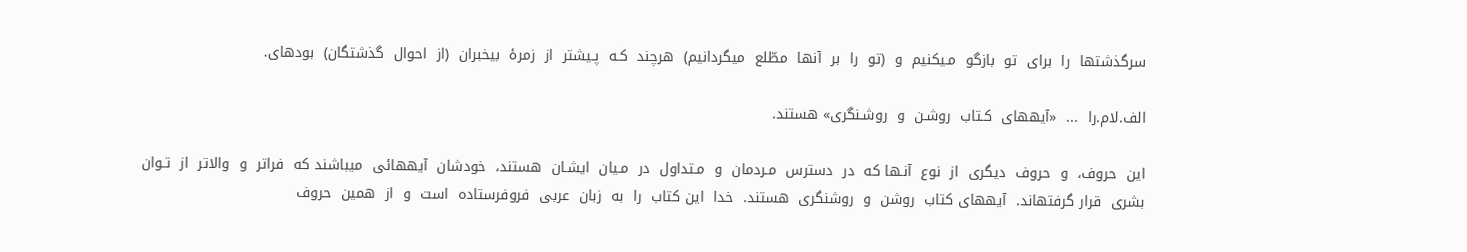سرگذشتها  را  برای  تو  بازگو  مـیکنیم  و  (تو  را  بر  آنها  مطّلع  میگردانیم)  هرچند  کـه  پـیشتر  از  زمرۀ  بیخبران  (از  احوال  گذشتگان)  بودهای.

الف.لام.را  ...  «آیههای  کـتاب  روشـن  و  روشـنگری» هستند.

این  حروف،  و  حروف  دیگری  از  نوع  آنـها که  در  دسترس  مـردمان  و  مـتداول  در  مـیان  ایشـان  هستند،  خودشان  آیههائی  میباشند که  فراتر  و  والاتر  از  تـوان  بشری  قرار گرفتهاند.  آیههای کتاب  روشن  و  روشنگری  هستند.  خدا  این کتاب  را  به  زبان  عربی  فروفرستاده  است  و  از  همین  حروف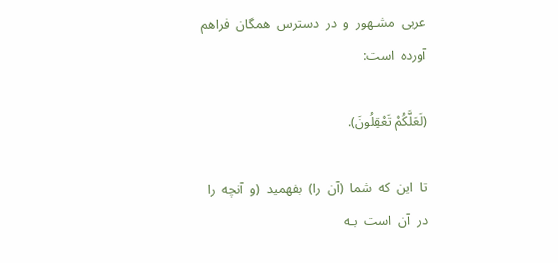عربی  مشـهور  و  در  دسترس  همگان  فراهم  آورده  است:

(لَعَلَّکُمْ تَعْقِلُونَ).

تا  این  که  شما  (آن  را)  بفهمید  (و  آنچه  را  در  آن  است  بـه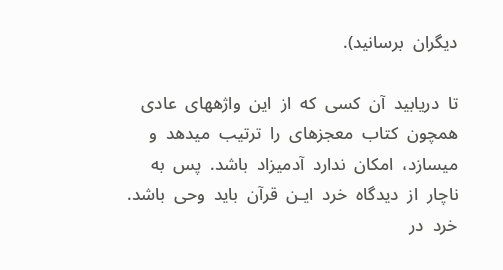دیگران  برسانید).

تا  دریابید  آن  کسی  که  از  این  واژههای  عادی  همچون  کتاب  معجزهای  را  ترتیب  میدهد  و  میسازد،  امکان  ندارد  آدمیزاد  باشد.  پس  به  ناچار  از  دیدگاه  خرد  ایـن  قرآن  باید  وحی  باشد.  خرد  در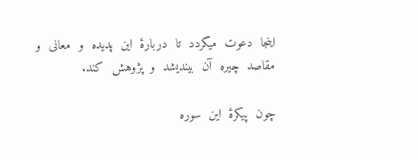اینجا  دعوت  میگردد  تا  دربارۀ  این  پدیده  و  معانی  و  مقاصد  چیره  آن  بیندیشد  و  پژوهش  کند.

چون  پیکرۀ  این  سوره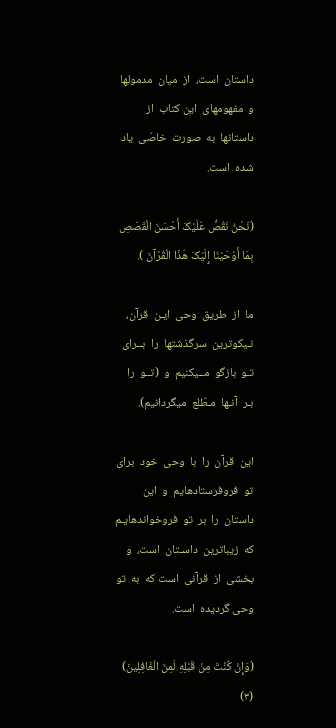داستان  است،  از  میان  مدمولها  و  مفهومهای  این کتاب  از  داستانها  به  صورت  خاصّی  یاد  شده  است.

(نَحْنُ نَقُصُّ عَلَیْکَ أَحْسَنَ الْقَصَصِ بِمَا أَوْحَیْنَا إِلَیْکَ هَذَا الْقُرْآنَ ).

ما  از  طریق  وحی  ایـن  قرآن،  نـیکوترین  سرگذشتها  را  بــرای  تـو  بازگو  مــیکنیم  و  (تــو  را  بـر  آنـها  مـطّلع  میگردانیم).

این  قرآن  را  با  وحی  خود  برای  تو  فروفرستادهایم  و  این  داستان  را  بر  تو  فروخواندهایـم  که  زیباترین  داسـتان  است،  و  بخشی  از  قرآنی  است که  به  تو  وحی گردیده  است.

(وَإِنْ کُنْتَ مِنْ قَبْلِهِ لَمِنَ الْغَافِلِینَ) (٣)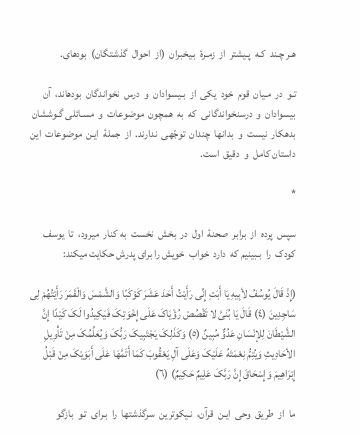هـر چـند  کـه  پـیشتر  از  زمـرۀ  بـیخبران  (از  احوال  گذشتگان)  بودهای.

تـو  در  مـیان  قوم  خود  یکی  از  بـیسوادان  و  درس  نخواندگان  بودهاند،  آن  بیسوادان  و  درسنخواندگانی  که  به  همچون  موضوعات  و  مسـائلی گـوششان  بدهکار  نیست  و  بدانها  چندان  توجّهی  ندارند.  از  جملۀ  ایـن  موضوعات  این  داستان کامل  و  دقیق  است.

*

سپس  پرده  از  برابر  صحنۀ  اول  در  بخش  نخست  به کنار  میرود،  تا  یوسف کودک  را  بـبینیم که  دارد  خواب  خویش را برای‌‌ پدرش حکایت میکند:

(إِذْ قَالَ یُوسُفُ لأبِیهِ یَا أَبَتِ إِنِّی رَأَیْتُ أَحَدَ عَشَرَ کَوْکَبًا وَالشَّمْسَ وَالْقَمَرَ رَأَیْتُهُمْ لِی سَاجِدِینَ (٤) قَالَ یَا بُنَیَّ لا تَقْصُصْ رُؤْیَاکَ عَلَى إِخْوَتِکَ فَیَکِیدُوا لَکَ کَیْدًا إِنَّ الشَّیْطَانَ لِلإنْسَانِ عَدُوٌّ مُبِینٌ (٥) وَکَذَلِکَ یَجْتَبِیکَ رَبُّکَ وَیُعَلِّمُکَ مِنْ تَأْوِیلِ الأحَادِیثِ وَیُتِمُّ نِعْمَتَهُ عَلَیْکَ وَعَلَى آلِ یَعْقُوبَ کَمَا أَتَمَّهَا عَلَى أَبَوَیْکَ مِنْ قَبْلُ إِبْرَاهِیمَ وَإِسْحَاقَ إِنَّ رَبَّکَ عَلِیمٌ حَکِیمٌ) (٦)

ما  از  طریق  وحی  ایـن  قرآن،  نـیکوترین  سرگذشتها  را  بـرای  تـو  بازگو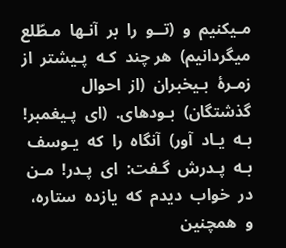مـیکنیم  و  (تــو  را  بر  آنـها  مـطّلع  میگردانیم)  هر چند  کـه  پـیشتر  از  زمـرۀ  بـیخبران  (از  احوال  گذشتگان)  بـودهای.  (ای  پـیغمبر!  بـه  یـاد  آور)  آنگاه  را  که  یـوسف  بـه  پـدرش  گـفت:  ای  پـدر!  مـن  در  خواب  دیدم  که  یازده  ستاره،  و  همچنین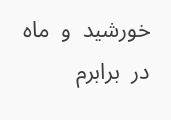خورشید  و  ماه  در  برابرم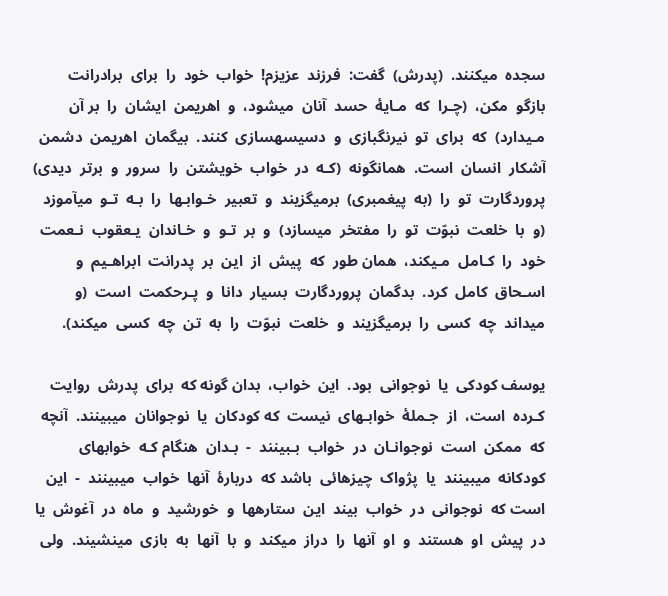سجده  میکنند.  (پدرش)  گفت:  فرزند  عزیزم!  خواب  خود  را  برای  برادرانت  بازگو  مکن،  (چـرا  که  مـایۀ  حسد  آنان  میشود،  و  اهریمن  ایشان  را  بر آن  مـیدارد)  که  برای  تو  نیرنگبازی  و  دسیسهسازی  کنند.  بیگمان  اهریمن  دشمن  آشکار  انسان  است.  همانگونه  (کـه  در  خواب  خویشتن  را  سرور  و  برتر  دیدی)  پروردگارت  تو  را  (به  پیغمبری)  برمیگزیند  و  تعبیر  خـوابـها  را  بـه  تـو  میآموزد  (و  با  خلعت  نبوّت  تو  را  مفتخر  میسازد)  و  بر  تـو  و  خـاندان  یـعقوب  نـعمت  خود  را  کـامل  مـیکند،  همان طور  که  پیش  از  این  بر  پدرانت  ابراهـیم  و  اسـحاق  کامل  کرد.  بدگمان  پروردگارت  بسیار  دانا  و  پـرحکمت  است  (و  میداند  چه  کسی  را  برمیگزیند  و  خلعت  نبوّت  را  به  تن  چه  کسی  میکند).

یوسف کودکی  یا  نوجوانی  بود.  این  خواب،  بدان گونه که  برای  پدرش  روایت  کـرده  است،  از  جـملۀ  خوابـهای  نیست  که کودکان  یا  نوجوانان  میبینند.  آنچه که  ممکن  است  نوجوانـان  در  خواب  بـبینند  -  بـدان  هنگام کـه  خوابهای کودکانه  میبینند  یا  پژواک  چیزهائی  باشد که  دربارۀ  آنها  خواب  میبینند  -  این  است که  نوجوانی  در  خواب  بیند  این  ستارهها  و  خورشید  و  ماه  در  آغوش  یا  در  پیش  او  هستند  و  او  آنها  را  دراز  میکند  و  با  آنها  به  بازی  مینشیند.  ولی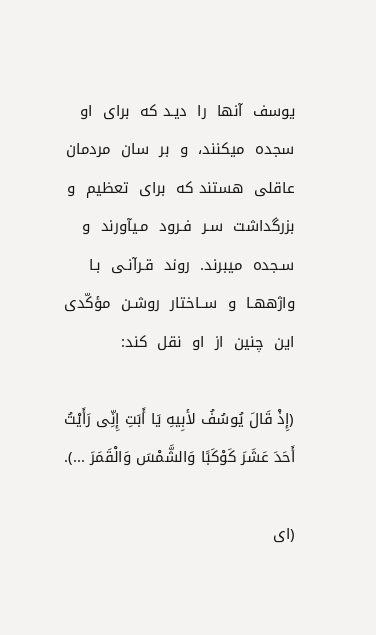یوسف  آنها  را  دیـد که  برای  او  سجده  میکنند،  و  بر  سان  مردمان  عاقلی  هستند که  برای  تعظیم  و  بزرگداشت  سـر  فـرود  مـیآورند  و  سـجده  میبرند.  روند  قـرآنـی  بـا  واژههـا  و  ســاختار  روشـن  مؤکّدی  این  چنین  از  او  نقل  کند:

(إِذْ قَالَ یُوسُفُ لأبِیهِ یَا أَبَتِ إِنِّی رَأَیْتُ أَحَدَ عَشَرَ کَوْکَبًا وَالشَّمْسَ وَالْقَمَرَ ...).

(ای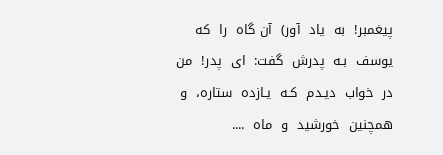پیغمبر!  به  یاد  آور)  آن گاه  را  که  یوسف  بـه  پدرش  گفت:  ای  پدر!  من  در  خواب  دیـدم  کـه  یـازده  ستاره،  و  همچنین  خورشید  و  ماه  ....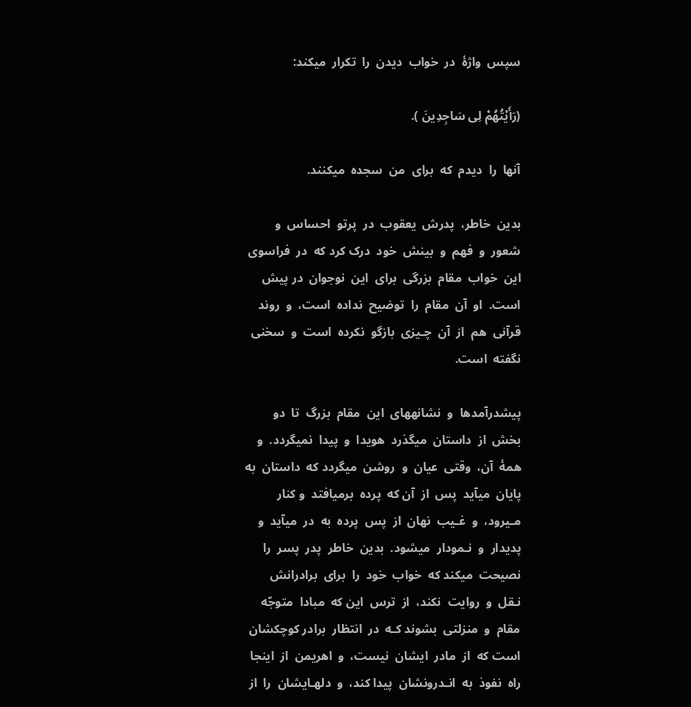سپس  واژۀ  در  خواب  دیدن  را  تکرار  میکند:

(رَأَیْتُهُمْ لِی سَاجِدِینَ ).

آنها  را  دیدم  که  برای  من  سجده  میکنند.

بدین  خاطر،  پدرش  یعقوب  در  پرتو  احساس  و  شعور  و  فهم  و  بینش  خود  درک کرد که  در  فراسوی  این  خواب  مقام  بزرگی  برای  این  نوجوان  در پیش  است.  او  آن  مقام  را  توضیح  نداده  است،  و  روند  قرآنی  هم  از  آن  چـیزی  بازگو  نکرده  است  و  سخنی  نگفته  است.

پیشدرآمدها  و  نشانههای  این  مقام  بزرگ  تا  دو  بخش  از  داستان  میگذرد  هویدا  و  پیدا  نمیگردد.  و  همۀ  آن،  وقتی  عیان  و  روشن  میگردد که  داستان  به  پایان  میآید  پس  از  آن که  پرده  برمیافتد  و کنار  مـیرود،  و  غـیب  نهان  از  پس  پرده  به  در  میآید  و  پدیدار  و  نـمودار  میشود.  بدین  خاطر  پدر  پسر  را  نصیحت  میکند که  خواب  خود  را  برای  برادرانش  نـقل  و  روایت  نکند،  از  ترس  این که  مبادا  متوجّه  مقام  و  منزلتی  بشوند کـه  در  انتظار  برادر کوچکشان  است که  از  مادر  ایشان  نیست،  و  اهریمن  از  اینجا  راه  نفوذ  به  انـدرونشان  پیدا کند،  و  دلهـایشان  را  از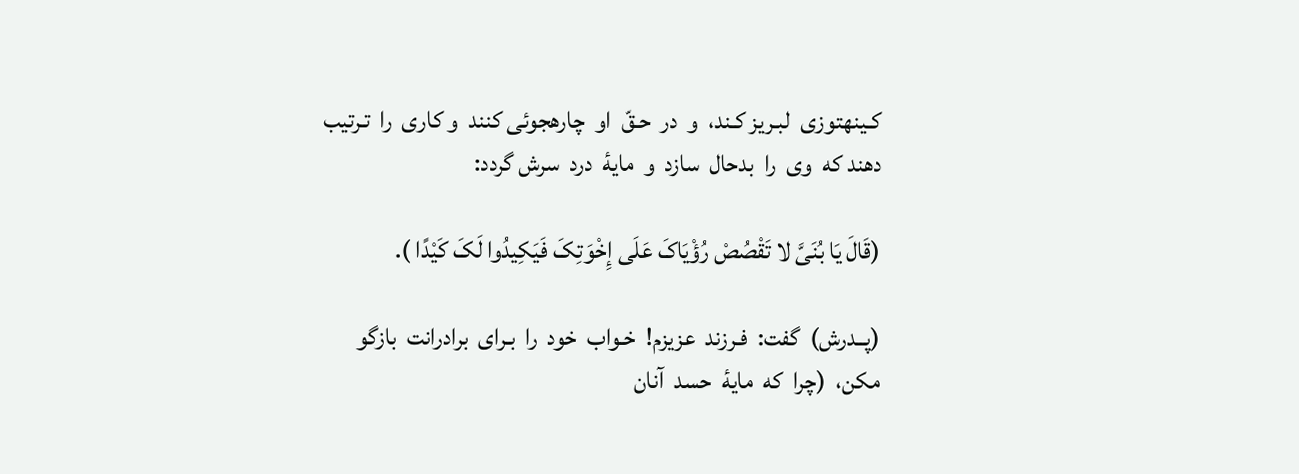کـینهتوزی  لبـریز کـند،  و  در  حـقّ  او  چارهجوئی کنند  و کاری  را  تـرتیب  دهند که  وی  را  بدحال  سازد  و  مایۀ  درد  سرش گردد:

(قَالَ یَا بُنَیَّ لا تَقْصُصْ رُؤْیَاکَ عَلَى إِخْوَتِکَ فَیَکِیدُوا لَکَ کَیْدًا ).

(پــدرش)  گفت:  فـرزند  عزیزم!  خـواب  خود  را  بـرای  برادرانت  بازگو  مکن،  (چرا  که  مایۀ  حسد  آنان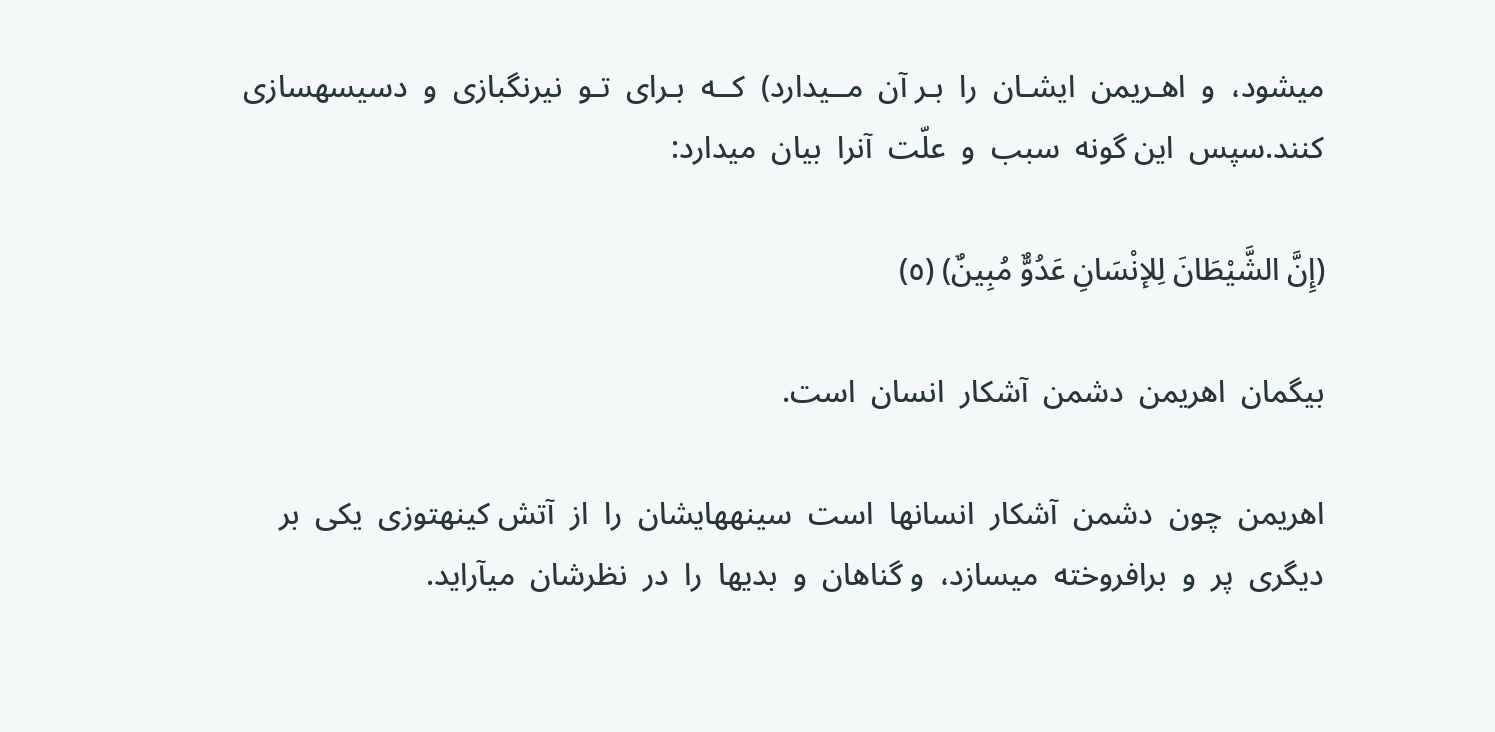میشود،  و  اهـریمن  ایشـان  را  بـر آن  مــیدارد)  کــه  بـرای  تـو  نیرنگبازی  و  دسیسهسازی  کنند.سپس  این گونه  سبب  و  علّت  آنرا  بیان  میدارد:

(إِنَّ الشَّیْطَانَ لِلإنْسَانِ عَدُوٌّ مُبِینٌ) (٥)

بیگمان  اهریمن  دشمن  آشکار  انسان  است.

اهریمن  چون  دشمن  آشکار  انسانها  است  سینههایشان  را  از  آتش کینهتوزی  یکی  بر  دیگری  پر  و  برافروخته  میسازد،  و گناهان  و  بدیها  را  در  نظرشان  میآراید.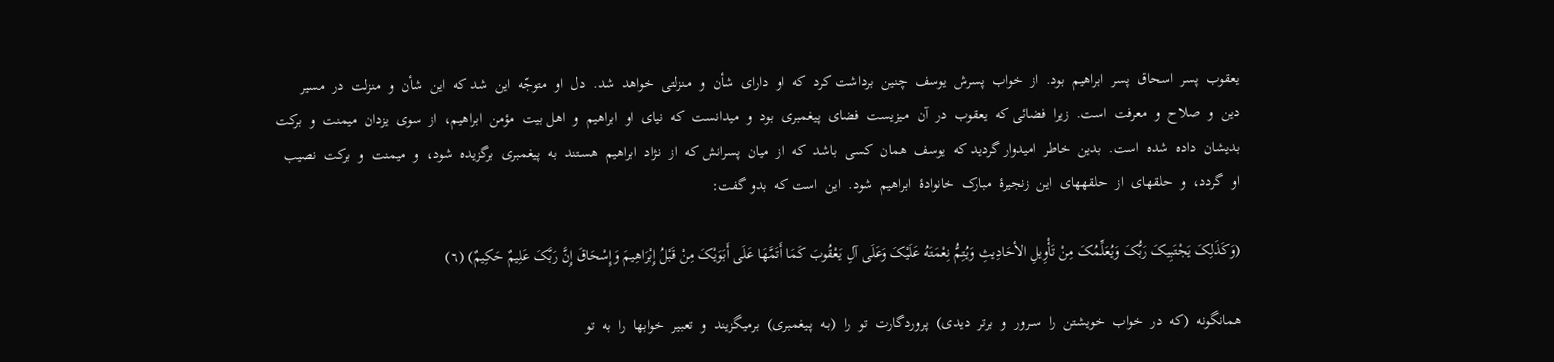یعقوب  پسر  اسحاق  پسر  ابراهیم  بود.  از  خواب  پسرش  یوسف  چنین  برداشت کرد  که  او  دارای  شأن  و  مـنزلتی  خواهد  شد.  دل  او  متوجّه  این  شد که  این  شأن  و  منزلت  در  مسیر  دین  و  صلاح  و  معرفت  است.  زیرا  فضائی که  یعقوب  در  آن  مـیزیست  فضای  پیغمبری  بود  و  میدانست  که  نیای  او  ابراهیم  و  اهل بیت  مؤمن  ابراهیم،  از  سوی  یزدان  میمنت  و  برکت  بدیشان  داده  شده  است.  بدین  خاطر  امیدوار گردید که  یوسف  همان  کسی  باشد  که  از  میان  پسرانش که  از  نـژاد  ابراهیم  هسـتند  به  پیغمبری  برگزیده  شود،  و  میمنت  و  برکت  نصیب  او  گردد،  و  حلقهای  از  حلقههای  این  زنجیرۀ  مبارک  خانوادۀ  ابراهیم  شود.  این  است که  بدو گفت:

(وَکَذَلِکَ یَجْتَبِیکَ رَبُّکَ وَیُعَلِّمُکَ مِنْ تَأْوِیلِ الأحَادِیثِ وَیُتِمُّ نِعْمَتَهُ عَلَیْکَ وَعَلَى آلِ یَعْقُوبَ کَمَا أَتَمَّهَا عَلَى أَبَوَیْکَ مِنْ قَبْلُ إِبْرَاهِیمَ وَإِسْحَاقَ إِنَّ رَبَّکَ عَلِیمٌ حَکِیمٌ) (٦)

همانگونه  (که  در  خواب  خویشتن  را  ســرور  و  برتر  دیدی)  پروردگارت  تو  را  (بـه  پـیغمبری)  برمیگزیند  و  تعبیر  خوابها  را  به  تو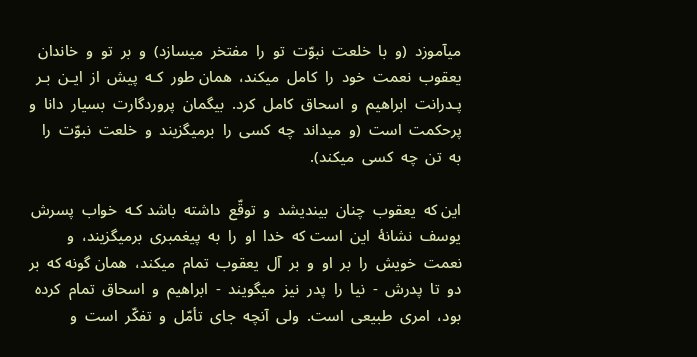میآموزد  (و  با  خلعت  نبوّت  تو  را  مفتخر  میسازد)  و  بر  تو  و  خاندان  یعقوب  نعمت  خود  را  کامل  میکند،  همان طور  کـه  پیش  از  ایـن  بـر  پـدرانت  ابراهیم  و  اسحاق  کامل  کرد.  بیگمان  پروردگارت  بسیار  دانا  و  پرحکمت  است  (و  میداند  چه  کسی  را  برمیگزیند  و  خلعت  نبوّت  را  به  تن  چه  کسی  میکند).

این که  یعقوب  چنان  بیندیشد  و  توقّع  داشته  باشد کـه  خواب  پسرش  یوسف  نشانۀ  این  است که  خدا  او  را  به  پیغمبری  برمیگزیند،  و  نعمت  خویش  را  بر  او  و  بر  آل  یعقوب  تمام  میکند،  همان گونه که  بر  دو  تا  پدرش  -  نیا  را  پدر  نیز  میگویند  -  ابراهیم  و  اسحاق  تمام  کرده  بود،  امری  طبیعی  است.  ولی  آنچه  جای  تأمّل  و  تفکّر  است  و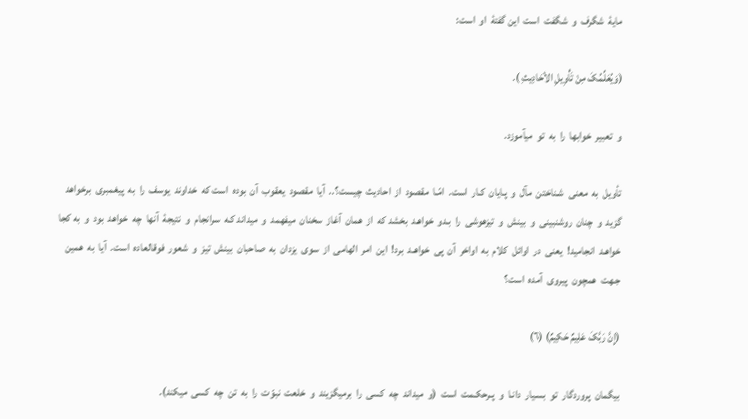مایۀ  شگرف  و  شگفت  است  این گفتۀ  او  است:

(وَیُعَلِّمُکَ مِنْ تَأْوِیلِ الأحَادِیثِ ).

و  تعبیر  خوابها  را  به  تو  میآموزد.

تأویل  به  معنی  شـناختن  مآل  و  پـایان  کـار  است.  امّـا  مقصود  از  احادیث  چیست؟..  آیا  مقصود  یعقوب  آن  بوده  است که  خداوند  یوسف  را  به  پیغمبری  برخواهد  گزید  و  چنان  روشنبینی  و  بینش  و  تیزهوشی  را  بـدو  خواهـد  بخشد که  از  همان  آغاز  سخنان  میفهمد  و  میداند کـه  سرانجام  و  نتیجۀ  آنها  چه  خواهد  بود  و  به کجا  خواهـد  انجامید!  یعنی  در  اوائل  کلام  به  اواخر  آن  پی  خواهـد  برد!  این  امر  الهامی  از  سوی  یزدان  به  صاحبان  بینش  تیز  و  شعور  فوقالعاده  است.  آیا  به  همین  جـهت  همچون  پیروی  آمده  است؟

(إِنَّ رَبَّکَ عَلِیمٌ حَکِیمٌ) (٦)

بیگمان  پروردگار  تو  بسـیار  دانـا  و  پـرحکـمت  است  (و  میداند  چه  کسی  را  برمیگزیند  و  خلعت  نبوّت  را  به  تن  چه  کسی  میکند).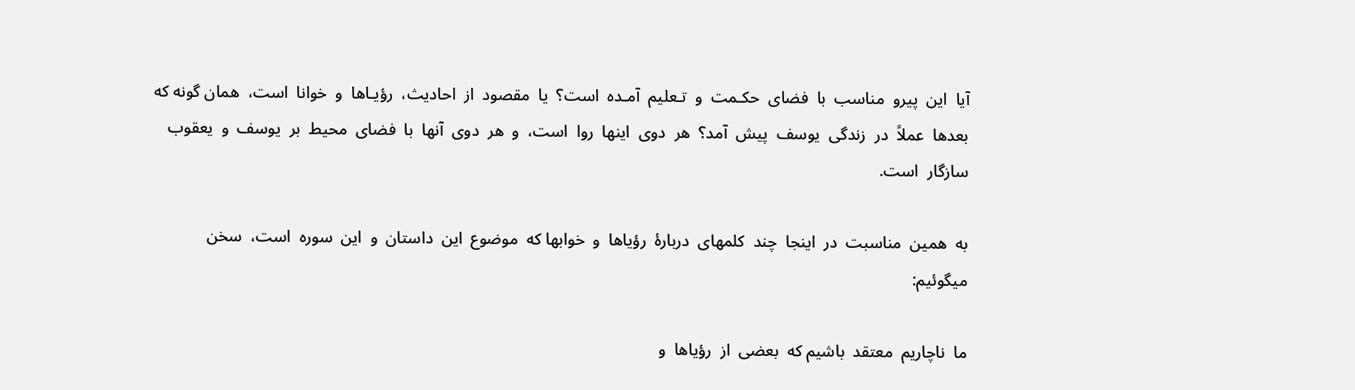آیا  این  پیرو  مناسب  با  فضای  حکـمت  و  تـعلیم  آمـده  است؟  یا  مقصود  از  احادیث،  رؤیـاها  و  خوانا  است،  همان گونه که  بعدها  عملاً  در  زندگی  یوسف  پیش  آمد؟  هر  دوی  اینها  روا  است،  و  هر  دوی  آنها  با  فضای  محیط  بر  یوسف  و  یعقوب  سازگار  است.

به  همین  مناسبت  در  اینجا  چند  کلمهای  دربارۀ  رؤیاها  و  خوابها که  موضوع  این  داستان  و  این  سوره  است،  سخن  میگوئیم:

ما  ناچاریم  معتقد  باشیم که  بعضی  از  رؤیاها  و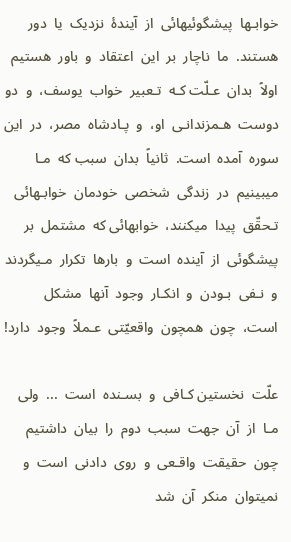خوابـها  پیشگوئیهائی  از  آیندۀ  نزدیک  یا  دور  هستند.  ما  ناچار  بر  این  اعتقاد  و  باور  هستیم  اولاً  بدان  عـلّت کـه  تـعبیر  خواب  یوسف،  و  دو  دوست  هـمزندانـی  او،  و  پـادشاه  مصر،  در  این  سوره  آمده  است.  ثانیاً  بدان  سبب که  مـا  میبینیم  در  زندگی  شخصی  خودمان  خوابـهائی  تـحقّق  پیدا  میکنند،  خوابهائی که  مشتمل  بر  پیشگوئی  از  آینده  است  و  بارها  تکرار  مـیگردند  و  نـفی  بـودن  و  انکـار  وجود  آنها  مشکل  است،  چون  همچون  واقعیّتی  عـملاً  وجود  دارد!

علّت  نخستین کـافی  و  بسـنده  است  ...  ولی  مـا  از  آن  جهت  سبب  دوم  را  بیان  داشتیم  چون  حقیقت  واقـعی  و  روی  دادنی  است  و  نمیتوان  منکر  آن  شد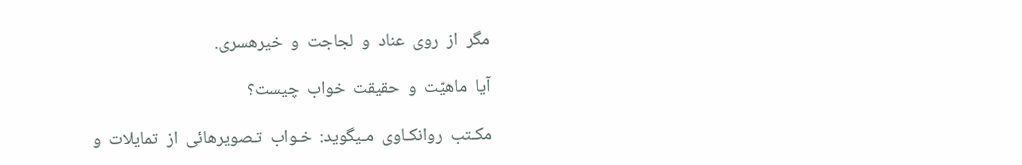مگر  از  روی  عناد  و  لجاجت  و  خیرهسری.

آیا  ماهیّت  و  حقیقت  خواب  چیست؟

مکـتب  روانکـاوی  مـیگوید:  خـواب  تـصویرهائی  از  تمایلات  و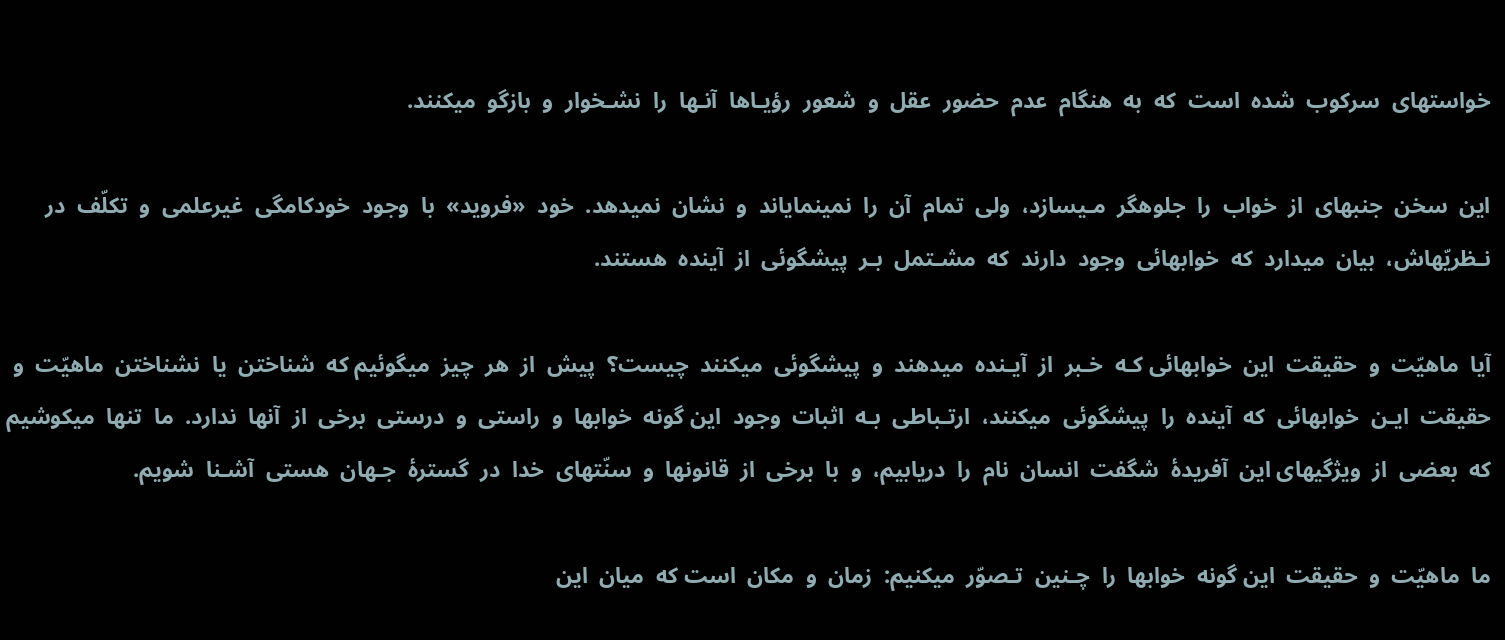خواستهای  سرکوب  شده  است  که  به  هنگام  عدم  حضور  عقل  و  شعور  رؤیـاها  آنـها  را  نشـخوار  و  بازگو  میکنند.

این  سخن  جنبهای  از  خواب  را  جلوهگر  مـیسازد،  ولی  تمام  آن  را  نمینمایاند  و  نشان  نمیدهد.  خود  «فروید»  با  وجود  خودکامگی  غیرعلمی  و  تکلّف  در  نـظریّهاش،  بیان  میدارد  که  خوابهائی  وجود  دارند  که  مشـتمل  بـر  پیشگوئی  از  آینده  هستند.

آیا  ماهیّت  و  حقیقت  این  خوابهائی کـه  خـبر  از  آیـنده  میدهند  و  پیشگوئی  میکنند  چیست؟  پیش  از  هر  چیز  میگوئیم که  شناختن  یا  نشناختن  ماهیّت  و  حقیقت  ایـن  خوابهائی  که  آینده  را  پیشگوئی  میکنند،  ارتـباطی  بـه  اثبات  وجود  این گونه  خوابها  و  راستی  و  درستی  برخی  از  آنها  ندارد.  ما  تنها  میکوشیم که  بعضی  از  ویژگیهای این  آفریدۀ  شگفت  انسان  نام  را  دریابیم،  و  با  برخی  از  قانونها  و  سنّتهای  خدا  در  گسترۀ  جـهان  هستی  آشـنا  شویم.

ما  ماهیّت  و  حقیقت  این گونه  خوابها  را  چـنین  تـصوّر  میکنیم:  زمان  و  مکان  است که  میان  این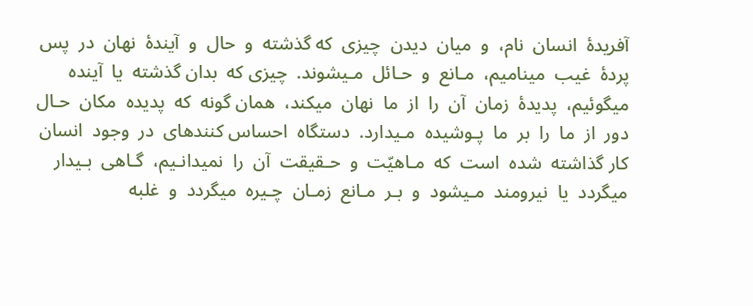آفریدۀ  انسان  نام،  و  میان  دیدن  چیزی  که گذشته  و  حال  و  آیندۀ  نهان  در  پس  پردۀ  غیب  مینامیم،  مـانع  و  حـائل  مـیشوند.  چیزی که  بدان گذشته  یا  آینده  میگوئیم،  پدیدۀ  زمان  آن  را  از  ما  نهان  میکند،  همان گونه  که  پدیده  مکان  حـال  دور  از  ما  را  بر  ما  پـوشیده  مـیدارد.  دستگاه  احساس کنندهای  در  وجود  انسان  کار گذاشته  شده  است  که  مـاهیّت  و  حـقیقت  آن  را  نمیدانـیم،  گـاهی  بـیدار  میگردد  یا  نیرومند  مـیشود  و  بـر  مـانع  زمـان  چـیره  میگردد  و  غلبه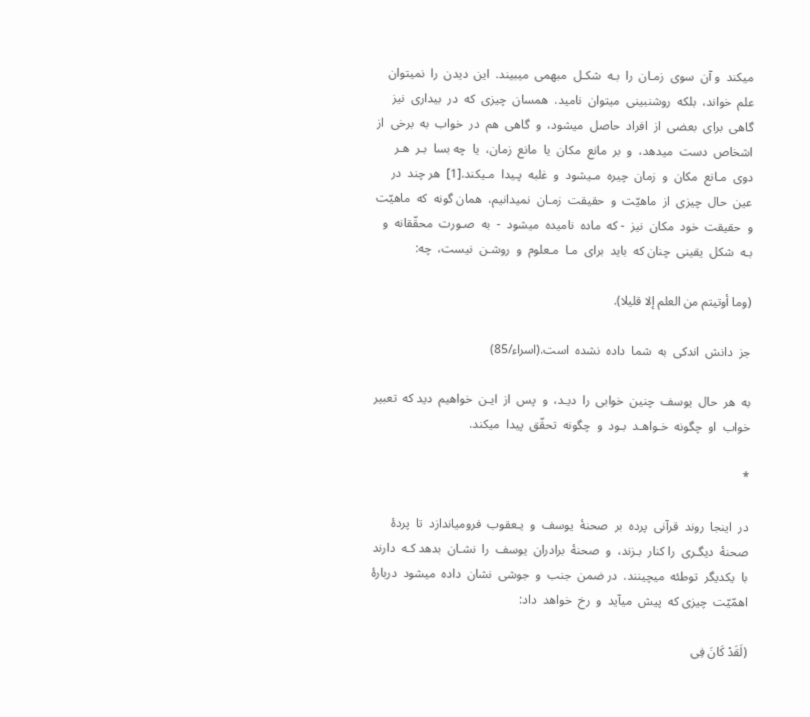میکند  و آن  سوی  زمـان  را  بـه  شکـل  مبهمی  میبیند.  این  دیدن  را  نمیتوان  علم  خواند،  بلکه  روشنبینی  میتوان  نامید.  همسان  چیزی  که  در  بیداری  نیز گاهی  برای  بعضی  از  افراد  حاصل  میشود،  و  گاهی  هم  در  خواب  به  برخی  از  اشخاص  دست  میدهد،  و  بر  مانع  مکان  یا  مانع  زمان،  یا  چه بسا  بـر  هـر  دوی  مـانع  مکان  و  زمان  چیره  مـیشود  و  غلبه  پـیدا  مـیکند.[1]  هر چند  در  عین  حال  چیزی  از  ماهیّت  و  حقیقت  زمـان  نمیدانیم،  همان گونه  که  ماهیّت  و  حقیقت  خود  مکان  نیز  - که  ماده  نامیده  میشود  -  به  صـورت  محقّقانه  و  بـه  شکل  یقینی  چنان که  باید  برای  مـا  مـعلوم  و  روشـن  نیست،  چه:

(وما أوتیتم من العلم إلا قلیلا).

جز  دانش  اندکی  به  شما  داده  نشده  است.(اسراء/85)

به  هر  حال  یوسف  چنین  خوابی  را  دیـد،  و  پس  از  ایـن  خواهیم  دید که  تعبیر  خواب  او  چگونه  خـواهـد  بـود  و  چگونه  تحقّق  پیدا  میکند.

*

در  اینجا  روند  قرآنی  پرده  بر  صحنۀ  یوسف  و  یـعقوب  فرومیاندازد  تا  پردۀ  صحنۀ  دیگـری  را کنار  بـزند،  و  صحنۀ  برادران  یوسف  را  نشـان  بدهد کـه  دارند  با  یکدیگر  توطئه  میچینند.  در ضمن  جنب  و  جوشی  نشان  داده  میشود  دربارۀ  اهمّیّت  چیزی که  پیش  میآید  و  رخ  خواهد  داد:

(لَقَدْ کَانَ فِی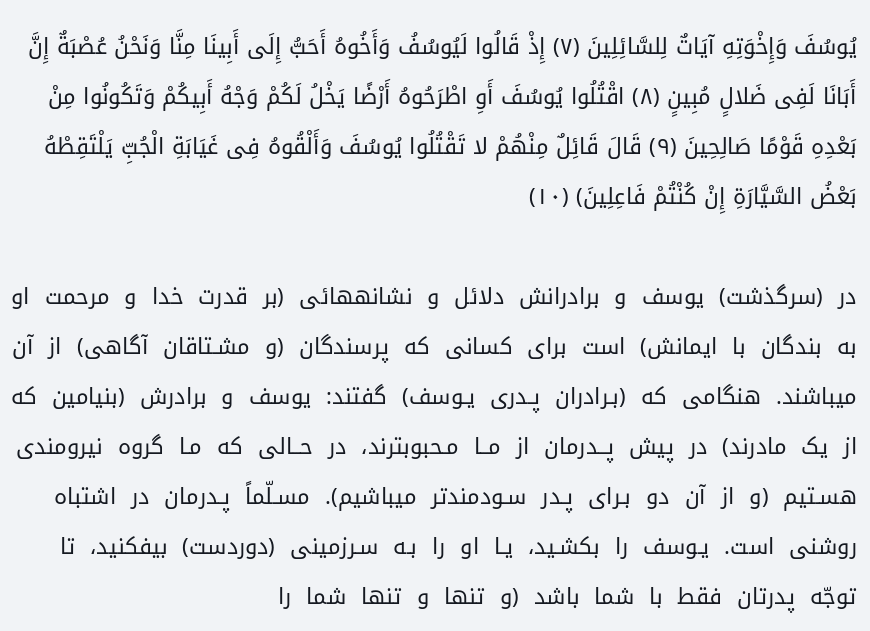یُوسُفَ وَإِخْوَتِهِ آیَاتٌ لِلسَّائِلِینَ (٧) إِذْ قَالُوا لَیُوسُفُ وَأَخُوهُ أَحَبُّ إِلَى أَبِینَا مِنَّا وَنَحْنُ عُصْبَةٌ إِنَّ أَبَانَا لَفِی ضَلالٍ مُبِینٍ (٨) اقْتُلُوا یُوسُفَ أَوِ اطْرَحُوهُ أَرْضًا یَخْلُ لَکُمْ وَجْهُ أَبِیکُمْ وَتَکُونُوا مِنْ بَعْدِهِ قَوْمًا صَالِحِینَ (٩) قَالَ قَائِلٌ مِنْهُمْ لا تَقْتُلُوا یُوسُفَ وَأَلْقُوهُ فِی غَیَابَةِ الْجُبِّ یَلْتَقِطْهُ بَعْضُ السَّیَّارَةِ إِنْ کُنْتُمْ فَاعِلِینَ) (١٠)

در  (سرگذشت)  یوسف  و  برادرانش  دلائل  و  نشانههائی  (بر  قدرت  خدا  و  مرحمت  او  به  بندگان  با  ایمانش)  است  برای  کسانی  که  پرسندگان  (و  مشـتاقان  آگاهی)  از  آن  میباشند.  هنگامی  که  (بـرادران  پـدری  یـوسف)  گفتند:  یوسف  و  برادرش  (بنیامین  که  از  یک  مادرند)  در  پیش  پــدرمان  از  مــا  مـحبوبترند،  در  حــالی  که  مـا  گروه  نیرومندی  هسـتیم  (و  از  آن  دو  بـرای  پـدر  سـودمندتر  میباشیم).  مسـلّماً  پـدرمان  در  اشتباه  روشنی  است.  یـوسف  را  بکشـید،  یـا  او  را  بـه  سـرزمینی  (دوردست)  بیفکنید،  تا  توجّه  پدرتان  فقط  با  شما  باشد  (و  تنها  و  تنها  شما  را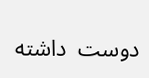دوست  داشته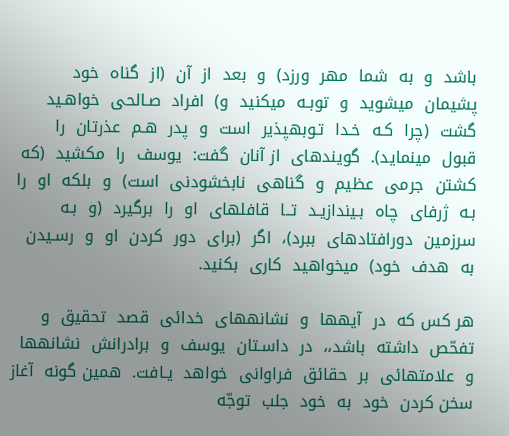باشد  و  به  شما  مهر  ورزد)  و  بعد  از  آن  (از  گناه  خود  پشیمان  میشوید  و  توبـه  میکنید  و)  افراد  صـالحی  خواهـید  گشت  (چرا  کـه  خـدا  تـوبهپذیر  است  و  پدر  هـم  عذرتان  را  قبول  مینماید).  گویندهای  از آنان  گفت:  یوسف  را  مکشید  (که  کشتن  جرمی  عظیم  و  گناهی  نابخشودنی  است)  و  بلکه  او  را  بـه  ژرفای  چاه  بـیندازیـد  تــا  قافلهای  او  را  برگیرد  (و  بـه  سرزمین  دورافتادهای  ببرد)،  اگر  (برای  دور  کردن  او  و  رسـیدن  به  هدف  خود)  میخواهید  کاری  بکنید.

هر کس که  در  آیهها  و  نشانههای  خدائی  قصد  تحقیق  و  تفحّص  داشته  باشد،،  در  داسـتان  یوسف  و  برادرانش  نشانهها  و  علامتهائی  بر  حقائق  فراوانی  خواهد  یـافت.  همین گونه  آغاز  سخن کردن  خود  به  خود  جلب  توجّه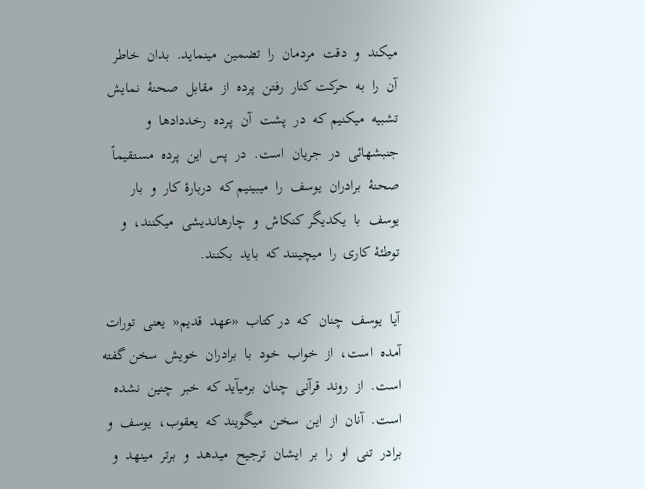میکند  و  دقت  مردمان  را  تضمین  مینماید.  بدان  خاطر  آن  را  به  حرکت کنار  رفتن  پرده  از  مقابل  صحنۀ  نمایش  تشبیه  میکنیم که  در  پشت  آن  پـرده  رخددادها  و  جنبشهائی  در  جریان  است.  در  پس  این  پرده  مسـتقیماً  صحنۀ  برادران  یوسف  را  میبینیم که  دربارۀ کار  و  بار  یوسف  با  یکدیگر کنکاش  و  چارهانـدیشی  میکنند،  و  توطئۀ کاری  را  میچینند که  باید  بکنند.

آیا  یوسف  چنان  که  در کتاب  «عهد  قدیم«  یعنی  تورات  آمده  است،  از  خواب  خود  با  برادران  خویش  سخن گفته  است.  از  روند  قرآنی  چنان  برمیآید که  خبر  چنین  نشده  است.  آنان  از  این  سخن  میگویند که  یعقوب،  یوسف  و  برادر  تنی  او  را  بر  ایشان  ترجیح  میدهد  و  برتر  مینهد  و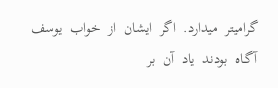گرامیتر  میدارد.  اگر  ایشان  از  خواب  یوسف  آگـاه  بودند  یاد  آن  بر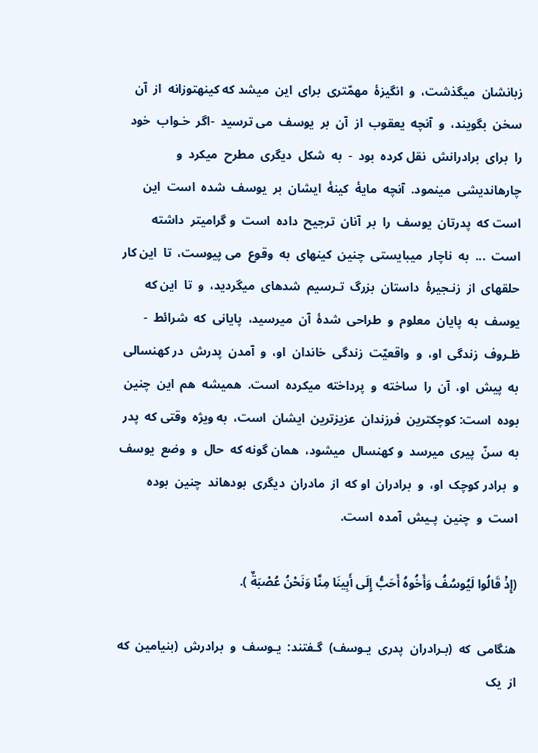زبانشان  میگذشت،  و  انگیزۀ  مهمّتری  برای  این  میشد که کینهتوزانه  از  آن  سخن  بگویند،  و  آنچه  یعقوب  از  آن  بر  یوسف  می ترسید  -اگر  خـواب  خود  را  برای  برادرانش  نقل کرده  بود  -  به  شکل  دیگری  مطرح  میکرد  و  چارهاندیشی  مینمود.  آنچه  مایۀ  کینۀ  ایشان  بر  یوسف  شده  است  این  است که  پدرتان  یوسف  را  بر  آنان  ترجیح  داده  است  و گرامیتر  داشته  است  ...  به  ناچار  میبایستی  چنین  کینهای  به  وقوع  می پیوست،  تا  این کار  حلقهای  از  زنـجیرۀ  داستان  بزرگ  تـرسیم  شدهای  میگردید،  و  تا  این که  یوسف  به  پایان  معلوم  و  طراحی  شدۀ  آن  میرسید،  پایانی  که  شرائط  -  ظـروف  زندگی  او،  و  واقعیّت  زندگی  خاندان  او،  و  آمدن  پدرش  در کهنسالی  به  پیش  او،  آن  را  ساخته  و  پرداخته  میکرده  است.  همیشه  هم  این  چنین  بوده  است: کوچکترین  فرزندان  عزیزترین  ایشان  است،  به ویژه  وقتی که  پدر  به  سنّ  پیری  میرسد  و کهنسال  میشود،  همان گونه که  حال  و  وضع  یوسف  و  برادر کوچک  او،  و  برادران  او که  از  مادران  دیگری  بودهاند  چنین  بوده  است  و  چنین  پـیش  آمده  است.

(إِذْ قَالُوا لَیُوسُفُ وَأَخُوهُ أَحَبُّ إِلَى أَبِینَا مِنَّا وَنَحْنُ عُصْبَةٌ ).

هنگامی  که  (بـرادران  پدری  یـوسف)  گـفتند:  یـوسف  و  برادرش  (بنیامین  که  از  یک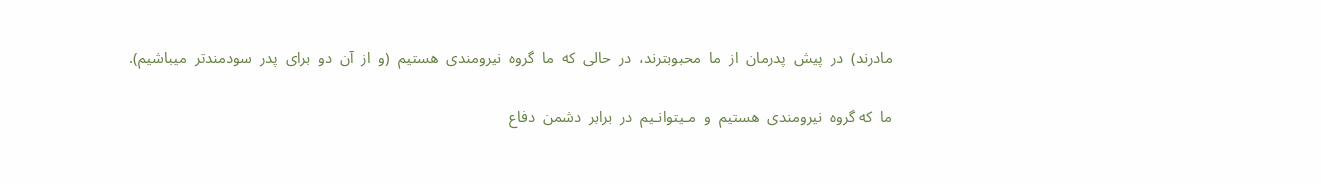مادرند)  در  پیش  پدرمان  از  ما  محبوبترند،  در  حالی  که  ما  گروه  نیرومندی  هستیم  (و  از  آن  دو  برای  پدر  سودمندتر  میباشیم).

ما  که گروه  نیرومندی  هستیم  و  مـیتوانـیم  در  برابر  دشمن  دفاع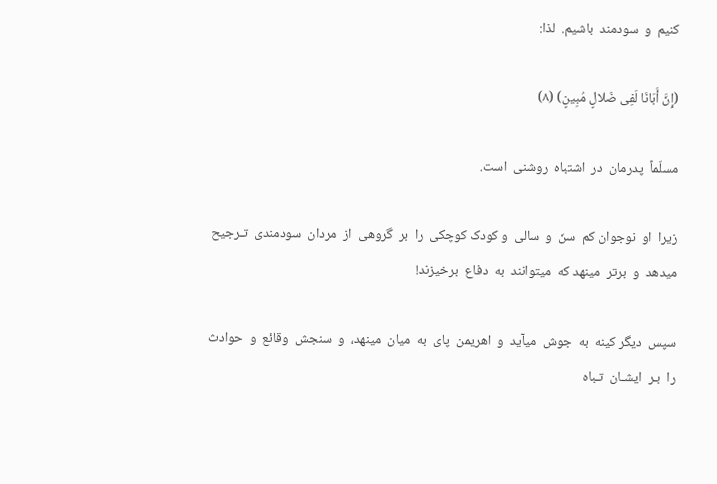کنیم  و  سودمند  باشیم.  لذا:

(إِنَّ أَبَانَا لَفِی ضَلالٍ مُبِینٍ) (٨)

مسلّماً  پدرمان  در  اشتباه  روشنی  است.

زیرا  او  نوجوان کم  سنّ  و  سالی  و کودک کوچکی  را  بر  گروهی  از  مردان  سودمندی  تـرجیح  میدهد  و  برتر  مینهد که  میتوانند  به  دفاع  برخیزند!

سپس  دیگر کینه  به  جوش  میآید  و  اهریمن  پای  به  میان  مینهد،  و  سنجش  وقائع  و  حوادث  را  بـر  ایشـان  تـباه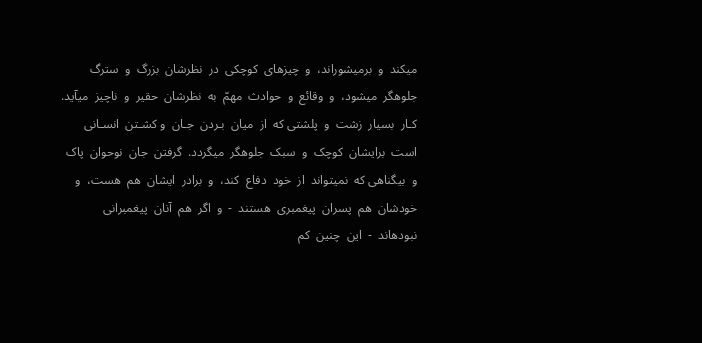میکند  و  برمیشوراند،  و  چیزهای  کوچکی  در  نظرشان  بزرگ  و  سترگ  جلوهگر  میشود،  و  وقائع  و  حوادث  مهمّ  به  نظرشان  حقیر  و  ناچیز  میآید.  کـار  بسیار  زشت  و  پلشتی که  از  میان  بـردن  جـان  و کشـتن  انسـانی  است  برایشان  کوچک  و  سبک  جلوهگر  میگردد.  گرفتن  جان  نوحوان  پاک  و  بیگناهی که  نمیتواند  از  خود  دفاع  کند،  و  برادر  ایشان  هم  هست،  و  خودشان  هم  پسران  پیغمبری  هستند  -  و  اگر  هم  آنان  پیغمبرانی  نبودهاند  -  این  چنین  کم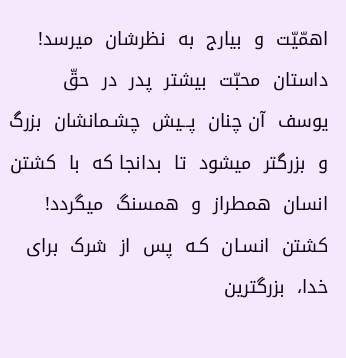اهمّیّت  و  بیارج  به  نظرشان  میرسد!  داستان  محبّت  بیشتر  پدر  در  حقّ  یوسف  آن چنان  پــیش  چشـمانشان  بزرگ  و  بزرگتر  میشود  تا  بدانجا که  با  کشتن  انسان  همطراز  و  همسنگ  میگردد!  کشتن  انسـان  کـه  پس  از  شرک  برای  خدا،  بزرگترین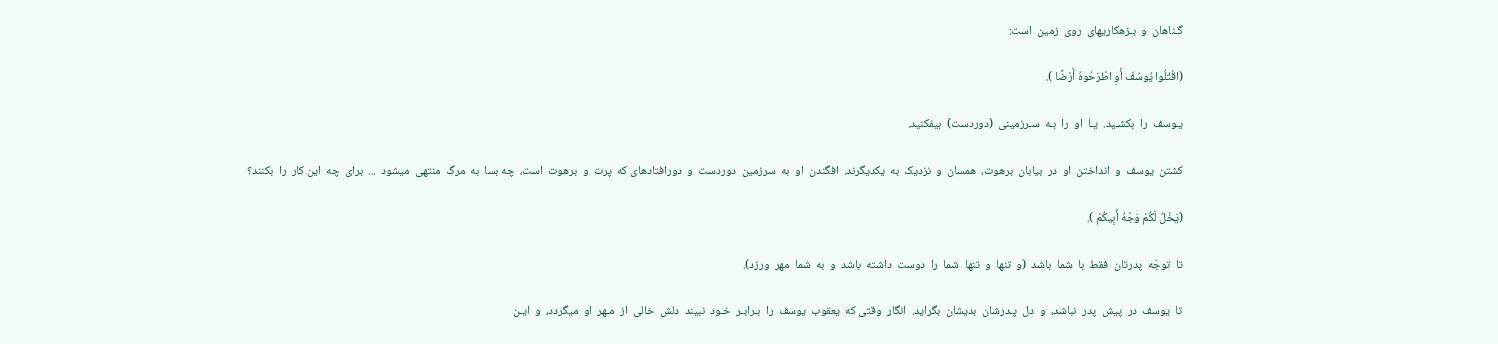گـناهان  و  بـزهکاریهای  روی  زمین  است:

(اقْتُلُوا یُوسُفَ أَوِ اطْرَحُوهُ أَرْضًا ).

یـوسف  را  بکشـید.  یـا  او  را  بـه  سـرزمینی  (دوردست)  بیفکنید.

کشتن  یوسف  و  انداختن  او  در  بیابان  برهوت،  همسان  و  نزدیک  به  یکدیگرند.  افگندن  او  به  سرزمین  دوردست  و  دورافتادهای که  پرت  و  برهوت  است،  چه بسا  به  مرگ  منتهی  میشود  ...  برای  چه  این کار  را  بکنند؟

(یَخْلُ لَکُمْ وَجْهُ أَبِیکُمْ ).

تا  توجّه  پدرتان  فقط  با  شما  باشد  (و  تنها  و  تنها  شما  را  دوست  داشته  باشد  و  به  شما  مهر  ورزد).

تا  یوسف  در  پیش  پدر  نباشد،  و  دل  پـدرشان  بدیشان  بگراید.  انگار  وقتی که  یعقوب  یوسف  را  بـرابـر  خـود  نبیند  دلش  خالی  از  مـهر  او  میگردد،  و  ایـن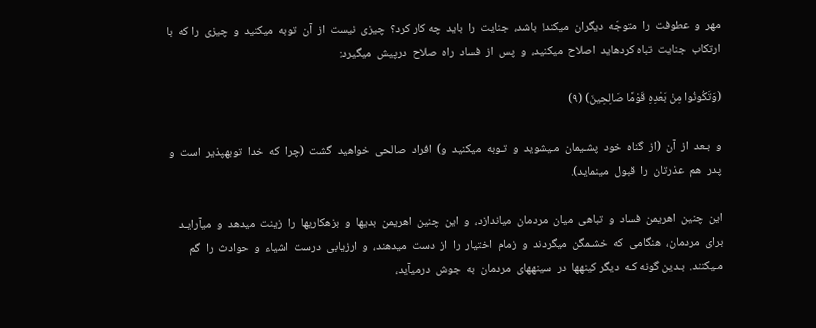مهر  و  عطوفت  را  متوجّه  دیگران  میکند!  باشد،  جنایت  را  باید  چه کار کرد؟  چیزی  نیست  از  آن  توبه  میکنید  و  چیزی  را که  با  ارتکاب  جنایت  تباه کردهاید  اصلاح  میکنید،  و  پس  از  فساد  راه  صلاح  درپیش  میگیرد:

(وَتَکُونُوا مِنْ بَعْدِهِ قَوْمًا صَالِحِینَ) (٩)

و  بـعد  از  آن  (از  گناه  خود  پشـیمان  مـیشوید  و  تـوبه  میکنید  و)  افراد  صالحی  خواهید  گشت  (چرا  که  خدا  توبهپذیر  است  و  پدر  هم  عذرتان  را  قبول  مینماید).

این  چنین  اهریمن  فساد  و  تباهی  میان  مردمان  میاندازد،  و  این  چنین  اهریمن  بدیها  و  بزهکاریها  را  زینت  میدهد  و  میآرایـد  برای  مردمان،  هنگامی  که  خشـمگن  میگردند  و  زمام  اختیار  را  از  دست  میدهند،  و  ارزیابی  درست  اشیاء  و  حوادث  را  گم  مـیکنند.  بـدین گونه کـه  دیگر کینهها  در  سینههای  مردمان  به  جوش  درمیآید،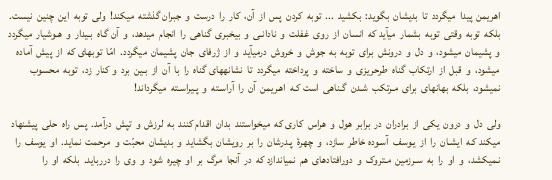اهریمن  پیدا  میگردد  تا  بدیشان  بگوید:  بکشید  ...  توبه  کردن  پس  از  آن،  کار  را  درست  و  جبران گذشته  میکند!  ولی  توبه  این  چنین  نیست.  بلکه  توبه  وقتی  توبه  بشمار  میآید که  انسان  از  روی  غفلت  و  نادانـی  و  بیخبری  گناهی  را  انجام  میدهد،  و  آن گـاه  بـیدار  و  هـوشیار  میگردد  و  پشیمان  میشود،  و  دل  و  درونش  برای  توبه  به  جوش  و  خروش  درمیآید  و  از  ژرفای  جان  پشیمان  میگردد.  امّا  توبهای که  از  پیش  آماده  میشود،  و  قبل  از  ارتکاب  گناه  طرحریزی  و  ساخته  و  پرداخته  میگردد  تا  نشانههای گناه  را  با  آن  از  بـین  برد  و کنار  زد،  توبه  محسوب  نمیشود،  بلکه  بهانهای  برای  مـرتکب  شـدن  گـناهی  است کـه  اهـریمن  آن  را  آراسـته  و  پـیراسـته  میگرداند!

ولی  دل  و  درون  یکی  از  برادران  در  برابر  هول  و  هراس  کاری که  میخواستند  بدان  اقدام کنند  به  لرزش  و  تپش  درآمد.  پس  راه  حلی  پیشنهاد  میکند کـه  ایشـان  را  از  یـوسف  آسـوده خاطر  سازد،  و  چهرۀ  پـدرشان  را  بر  رویشان  بگشاید  و  بدیشان  محبّت  و  مرحمت  نماید.  او  یوسف  را  نـمیکشد،  و  او  را  به  سـرزمین  مـتروک  و  دورافتادهای  هم  نمیاندازد که  در  آنجا  مرگ  بر  او  چیره  شود  و  وی  را  دررباید.  بلکه  او  را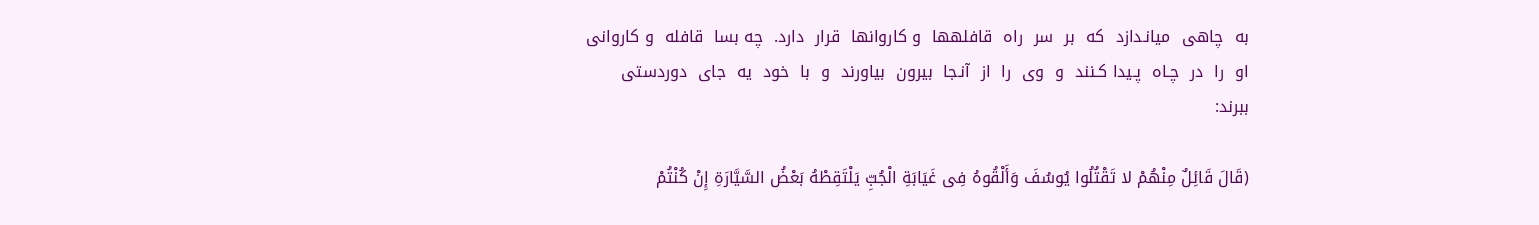به  چاهی  میانـدازد  که  بر  سر  راه  قافلهها  و کاروانها  قرار  دارد.  چه بسا  قافله  و کاروانی  او  را  در  چـاه  پـیدا کـنند  و  وی  را  از  آنـجا  بیرون  بیاورند  و  با  خود  یه  جای  دوردستی  ببرند:

(قَالَ قَائِلٌ مِنْهُمْ لا تَقْتُلُوا یُوسُفَ وَأَلْقُوهُ فِی غَیَابَةِ الْجُبِّ یَلْتَقِطْهُ بَعْضُ السَّیَّارَةِ إِنْ کُنْتُمْ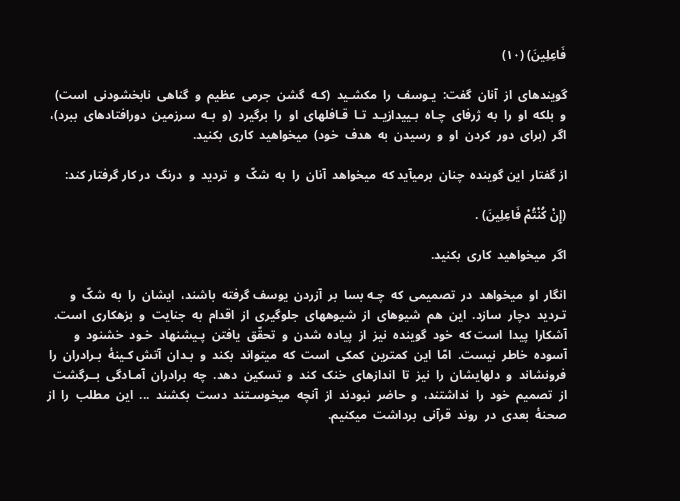فَاعِلِینَ) (١٠)

گویندهای  از  آنان  گفت:  یـوسف  را  مکشـید  (کـه  گشن  جرمی  عظیم  و  گناهی  نابخشودنی  است)  و  بلکه  او  را  به  ژرفای  چـاه  بـییدازیـد  تـا  قـافلهای  او  را  برگیرد  (و  بـه  سرزمین  دورافتادهای  ببرد)،  اگر  (برای  دور  کردن  او  و  رسیدن  به  هدف  خود)  میخواهید  کاری  بکنید.

از گفتار  این گوینده  چنان  برمیآید که  میخواهد  آنان  را  به  شکّ  و  تردید  و  درنگ  در کار گرفتار کند:

(إِنْ کُنْتُمْ فَاعِلِینَ) .

اگر  میخواهید  کاری  بکنید.

انگار  او  میخواهد  در  تصمیمی  که  چـه بسا  بر  آزردن  یوسف گرفته  باشند،  ایشان  را  به  شکّ  و  تـردید  دچار  سازد.  این  هم  شیوهای  از  شیوههای  جلوگیری  از  اقدام  به  جنایت  و  بزهکاری  است.  آشکارا  پیدا  است که  خود  گوینده  نیز  از  پیاده  شدن  و  تحقّق  یافتن  پـیشنهاد  خـود  خشنود  و  آسوده  خاطر  نیست.  امّا  این  کمترین  کمکی  است  که  میتواند  بکند  و  بـدان  آتش کـینۀ  بـرادران  را  فرونشاند  و  دلهایشان  را  نیز  تا  اندازهای  خنک  کند  و  تسکین  دهد.  چه  برادران  آمـادگی  بــرگشت  از  تصمیم  خود  را  نداشتند،  و  حاضر  نبودند  از  آنچه  میخوسـتند  دست  بکشند  ...  این  مطلب  را  از  صحنۀ  بعدی  در  روند  قرآنی  برداشت  میکنیم.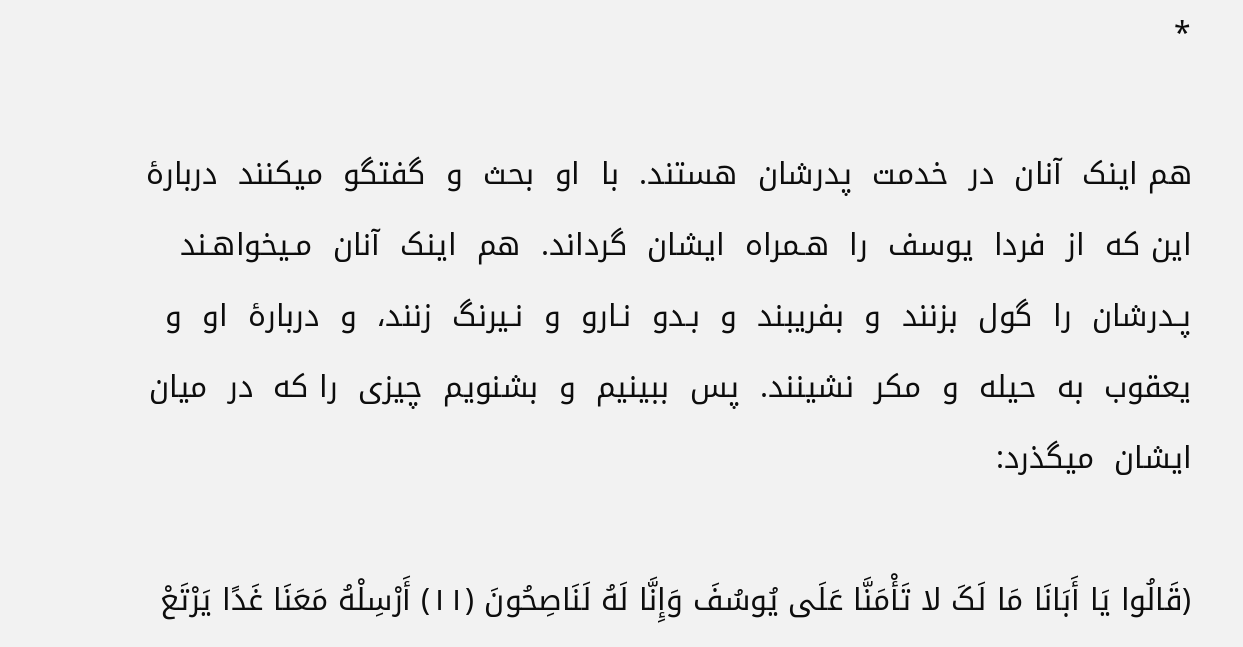*

هم اینک  آنان  در  خدمت  پدرشان  هستند.  با  او  بحث  و  گفتگو  میکنند  دربارۀ  این که  از  فردا  یوسف  را  هـمراه  ایشان  گرداند.  هم  اینک  آنان  مـیخواهـند  پـدرشان  را  گول  بزنند  و  بفریبند  و  بـدو  نـارو  و  نـیرنگ  زنند،  و  دربارۀ  او  و  یعقوب  به  حیله  و  مکر  نشینند.  پس  ببینیم  و  بشنویم  چیزی  را که  در  میان  ایشان  میگذرد:

(قَالُوا یَا أَبَانَا مَا لَکَ لا تَأْمَنَّا عَلَى یُوسُفَ وَإِنَّا لَهُ لَنَاصِحُونَ (١١) أَرْسِلْهُ مَعَنَا غَدًا یَرْتَعْ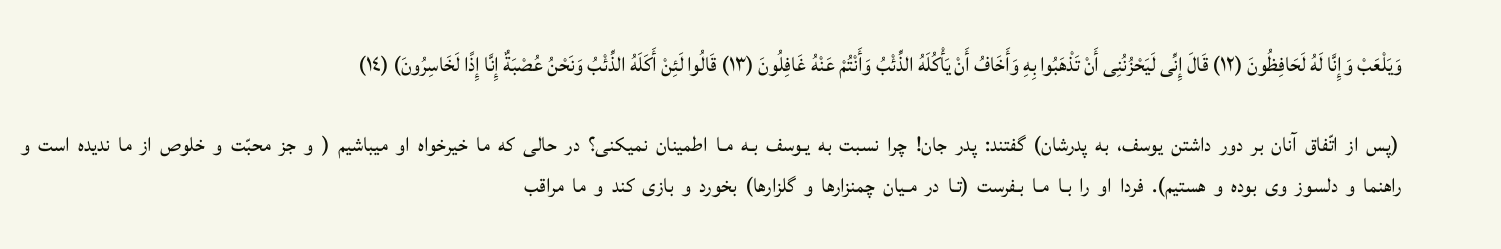وَیَلْعَبْ وَإِنَّا لَهُ لَحَافِظُونَ (١٢) قَالَ إِنِّی لَیَحْزُنُنِی أَنْ تَذْهَبُوا بِهِ وَأَخَافُ أَنْ یَأْکُلَهُ الذِّئْبُ وَأَنْتُمْ عَنْهُ غَافِلُونَ (١٣) قَالُوا لَئِنْ أَکَلَهُ الذِّئْبُ وَنَحْنُ عُصْبَةٌ إِنَّا إِذًا لَخَاسِرُونَ) (١٤)

 (پس  از  اتّفاق  آنان  بر  دور  داشتن  یوسف،  به  پدرشان)  گفتند:  پدر  جان!  چرا  نسبت  به  یـوسف  بـه  مـا  اطمینان  نمیکنی؟  در  حالی  که  ما  خیرخواه  او  میباشیم  (  و  جز  محبّت  و  خلوص  از  ما  ندیده  است  و  راهنما  و  دلسوز  وی  بوده  و  هستیم).  فردا  او  را  بـا  مـا  بـفرست  (تـا  در  مـیان  چمنزارها  و  گلزارها)  بخورد  و  بازی  کند  و  ما  مراقب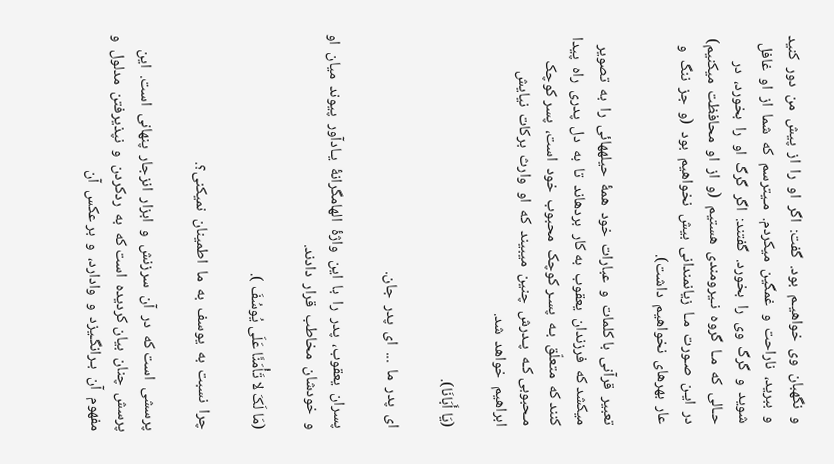و  نگهبان  وی  خواهیـم  بود.  گفت:  اگر  او  را  از  پیش  من  دور  کنید  و  ببرید،  ناراحت  و  غمگین  میکردم.  مـیترسم  که  شما  از  او  غافل  شوید  و  گرگ  وی  را  بخورد.  گفتند:  اگر  گرگ  او  را  بخورد،  در  حـالی  که  مـا  گروه  نـیرومندی  هستیم  (و  از  او  محافظت  میکنیم)  در  ایـن  صـورت  مـا  زیانمندانی  بیش  نخواهیم  بود  (و  جز  ننگ  و  عار  بهرهای  نخواهیم  داشت).

تعبیر  قرآنی  با کلمات  و  عبارات  خود  همۀ  حیلههائی  را  به  تصویر  میکشد که  فرزندان  یعقوب  به کار  بردهاند  تا  به  دل  پدری  راه  پیدا کنند که  متعلّق  بـه  پسـر کوچک  محبوب  خود  است،  پسر کوچک  مـحبوبی کـه  پـدرش  چنین  میبیند  که  او  وارث  برکات  نیایش  ابراهیم  خواهد  شد.

(یَا أَبَانَا).

ای  پدر  ما  ...  ای  پدر  جان.

پسران  یعقوب،  پدر  را  با  این  واژۀ  الهامگرانۀ  یـادآور  پیوند  میان  او  و  خودشان  مخاطب  قرار  دادند.

(مَا لَکَ لا تَأْمَنَّا عَلَى یُوسُفَ ).

چرا  نسبت  به  یوسف  به  ما  اطمینان  نمیکنی؟.

پرسشی  است که  در  آن  سرزنش  و  ابزار  انزجار  پنهانی  است.  این  پرسش  چنان  بیان کردیده  است که  به  ردکردن  و  نپذیرفتن  مدلول  و  مفهوم  آن  بـرانگـیزد  و  وادارد،  و  بر عکس  آن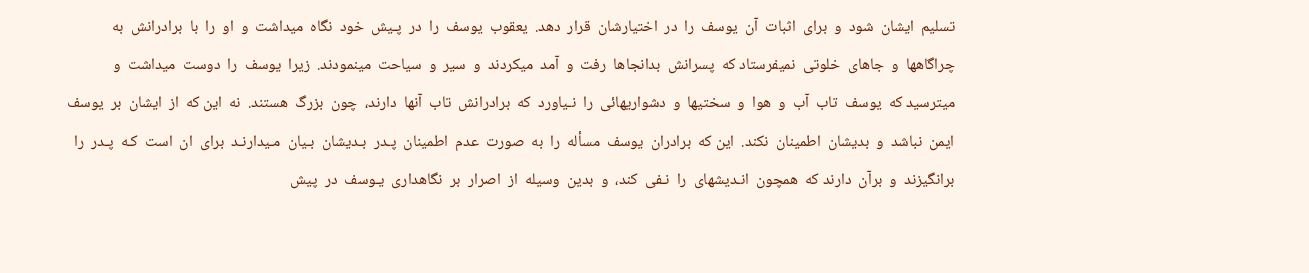تسلیم  ایشان  شود  و  برای  اثبات  آن  یوسف  را  در  اختیارشان  قرار  دهد.  یعقوب  یوسف  را  در  پـیش  خود  نگاه  میداشت  و  او  را  با  برادرانش  به  چراگاهها  و  جاهای  خلوتی  نمیفرستاد که  پسرانش  بدانجاها  رفت  و  آمد  میکردند  و  سیر  و  سیاحت  مینمودند.  زیرا  یوسف  را  دوست  میداشت  و  میترسید که  یوسف  تاب  آب  و  هوا  و  سختیها  و  دشواریهائی  را  نـیاورد  که  برادرانش  تاب  آنها  دارند،  چون  بزرگ  هستند.  نه  این که  از  ایشان  بر  یوسف  ایمن  نباشد  و  بدیشان  اطمینان  نکند.  این که  برادران  یوسف  مسأله  را  به  صورت  عدم  اطمینان  پـدر  بـدیشان  بـیان  مـیدارنـد  برای  ان  است  کـه  پـدر  را  برانگیزند  و  برآن  دارند که  همچون  انـدیشهای  را  نـفی  کند،  و  بدین  وسیله  از  اصرار  بر  نگاهداری  یـوسف  در  پیش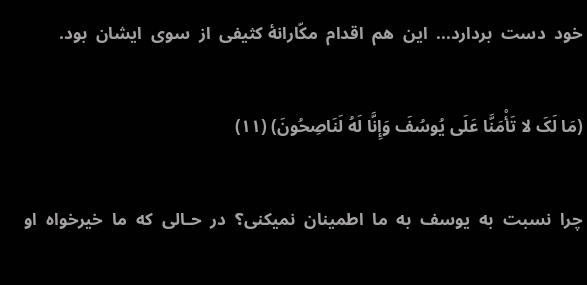خود  دست  بردارد...  این  هم  اقدام  مکّارانۀ کثیفی  از  سوی  ایشان  بود.

(مَا لَکَ لا تَأْمَنَّا عَلَى یُوسُفَ وَإِنَّا لَهُ لَنَاصِحُونَ) (١١)

چرا  نسبت  به  یوسف  به  ما  اطمینان  نمیکنی؟  در  حـالی  که  ما  خیرخواه  او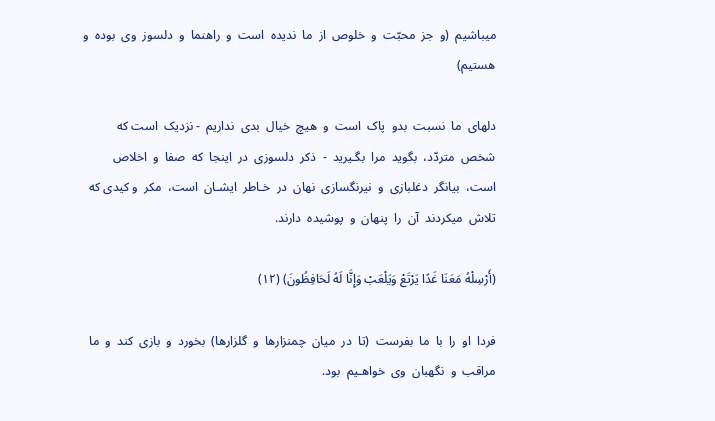میباشیم  (و  جز  محبّت  و  خلوص  از  ما  ندیده  است  و  راهنما  و  دلسوز  وی  بوده  و  هستیم)

دلهای  ما  نسبت  بدو  پاک  است  و  هیچ  خیال  بدی  نداریم  - نزدیک  است که  شخص  متردّد،  بگوید  مرا  بگـیرید  -  ذکر  دلسوزی  در  اینجا  که  صفا  و  اخلاص  است،  بیانگر  دغلبازی  و  نیرنگسازی  نهان  در  خـاطر  ایشـان  است،  مکر  و کیدی که  تلاش  میکردند  آن  را  پنهان  و  پوشیده  دارند.

(أَرْسِلْهُ مَعَنَا غَدًا یَرْتَعْ وَیَلْعَبْ وَإِنَّا لَهُ لَحَافِظُونَ) (١٢)

فردا  او  را  با  ما  بفرست  (تا  در  میان  چمنزارها  و  گلزارها)  بخورد  و  بازی  کند  و  ما  مراقب  و  نگهبان  وی  خواهـیم  بود.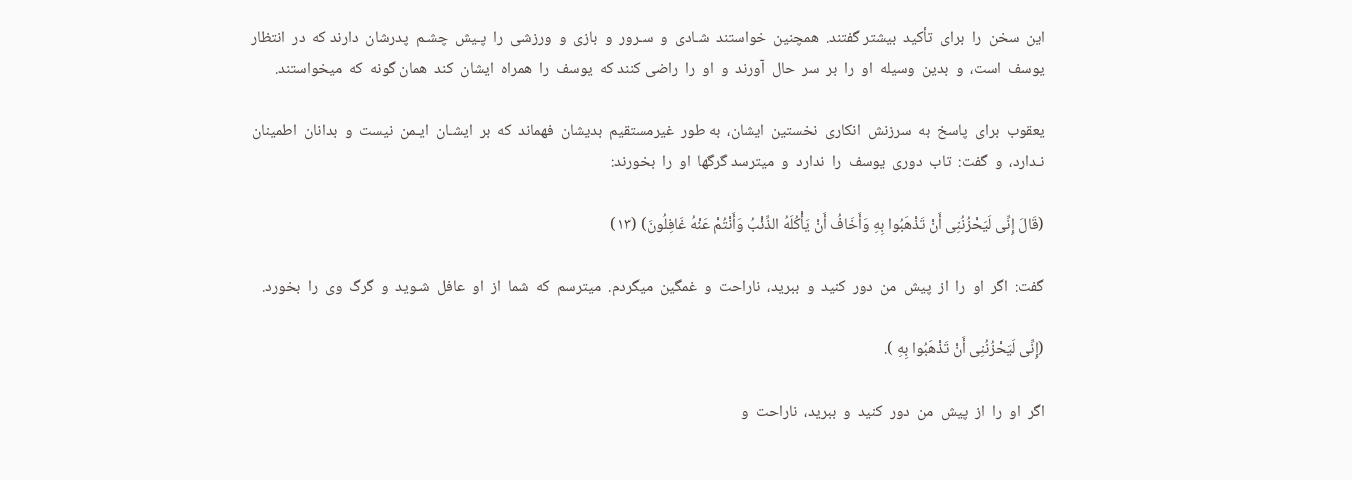این  سخن  را  برای  تأکید  بیشتر گفتند.  همچنین  خواستند  شـادی  و  سـرور  و  بازی  و  ورزشی  را  پـیش  چشـم  پدرشان  دارند که  در  انتظار  یوسف  است،  و  بدین  وسیله  او  را  بر  سر  حال  آورند  و  او  را  راضی کنند که  یوسف  را  همراه  ایشان  کند  همان گونه  که  میخواستند.

یعقوب  برای  پاسخ  به  سرزنش  انکاری  نخستین  ایشان،  به طور  غیرمستقیم  بدیشان  فهماند  که  بر  ایشـان  ایـمن  نیست  و  بدانان  اطمینان  نـدارد،  و  گفت:  تاب  دوری  یوسف  را  ندارد  و  میترسد گرگها  او  را  بخورند:

(قَالَ إِنِّی لَیَحْزُنُنِی أَنْ تَذْهَبُوا بِهِ وَأَخَافُ أَنْ یَأْکُلَهُ الذِّئْبُ وَأَنْتُمْ عَنْهُ غَافِلُونَ) (١٣)

گفت:  اگر  او  را  از  پیش  من  دور  کنید  و  ببرید،  ناراحت  و  غمگین  میگردم.  میترسم  که  شما  از  او  عافل  شـوید  و  گرگ  وی  را  بخورد.

(إِنِّی لَیَحْزُنُنِی أَنْ تَذْهَبُوا بِهِ ).

اگر  او  را  از  پیش  من  دور  کنید  و  ببرید،  ناراحت  و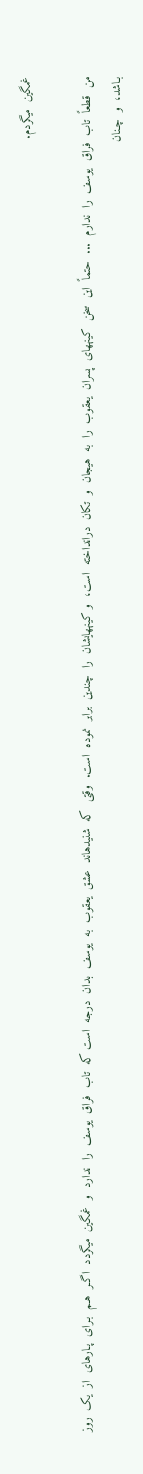غمگین  میگردم.

من  قطعاً  تاب  فراق  یوسف  را  ندارم  ...  حتماً  این  سخن  کینههای  پسران  یعقوب  را  به  هیجان  و  تکان  درانداخته  است،  و کینههایشان  را  چندین  برابر  نموده  است.  وقتی  که  شنیدهاند  عشق  یعقوب  به  یوسف  بدان  درجه  است که  تاب  فراق  یوسف  را  ندارد  و  غمگین  میگردد  اگـر  هـم  بـرای  پـارهای  از  یک  روز  بـاشد،  و  چـنان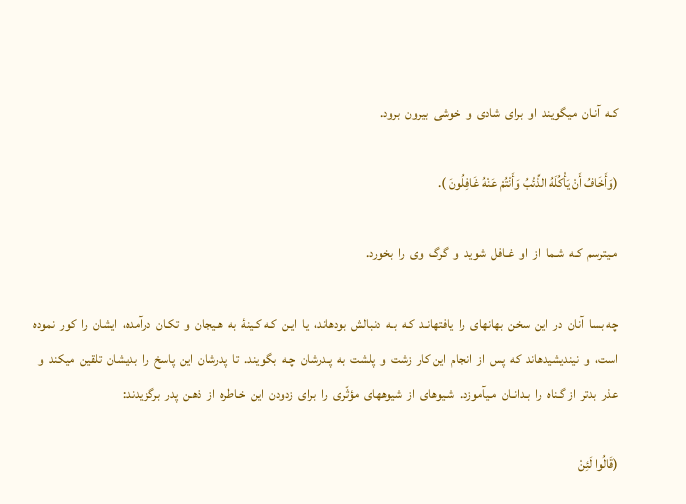کـه  آنـان  میگویند  او  برای  شادی  و  خوشی  بیرون  برود.

(وَأَخَافُ أَنْ یَأْکُلَهُ الذِّئْبُ وَأَنْتُمْ عَنْهُ غَافِلُونَ ).

مـیترسم  کـه  شـما  از  او  غـافل  شوید  و  گرگ  وی  را  بخورد.

چه بسا  آنان  در  این  سخن  بهانهای  را  یافتهانـد  کـه  بـه  دنبالش  بودهاند،  یا  ایـن  کـه کـینۀ  به  هـیجان  و  تکـان  درآمده،  ایشان  را  کور  نموده  است،  و  نیندیشیدهاند  که  پس  از  انجام  این کار  زشت  و  پلشت  به  پـدرشان  چـه  بگویند.  تا  پدرشان  این  پاسخ  را  بدیشان  تلقین  میکند  و  عذر  بدتر  از گـناه  را  بـدانـان  مـیآموزد.  شـیوهای  از  شیوههای  مؤثّری  را  برای  زدودن  این  خـاطره  از  ذهـن  پدر  برگزیدند:

(قَالُوا لَئِنْ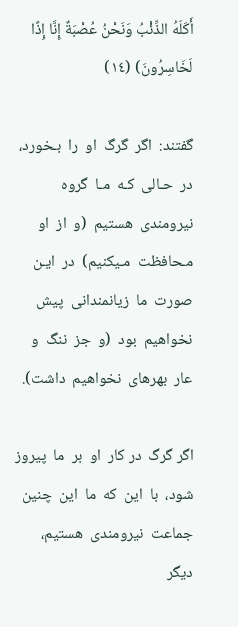أَکَلَهُ الذِّئْبُ وَنَحْنُ عُصْبَةٌ إِنَّا إِذًا لَخَاسِرُونَ) (١٤)

گفتند:  اگر  گرگ  او  را  بـخورد،  در  حـالی  کـه  مـا  گروه  نیرومندی  هستیم  (و  از  او  مـحافظت  مـیکنیم)  در  ایـن  صورت  ما  زیانمندانی  پیش  نخواهیم  بود  (و  جز  ننگ  و  عار  بهرهای  نخواهیم  داشت).

اگر گرگ  در کار  او  بر  ما  پیروز  شود،  با  این  که  ما  این  چنین  جماعت  نیرومندی  هستیم،  دیگر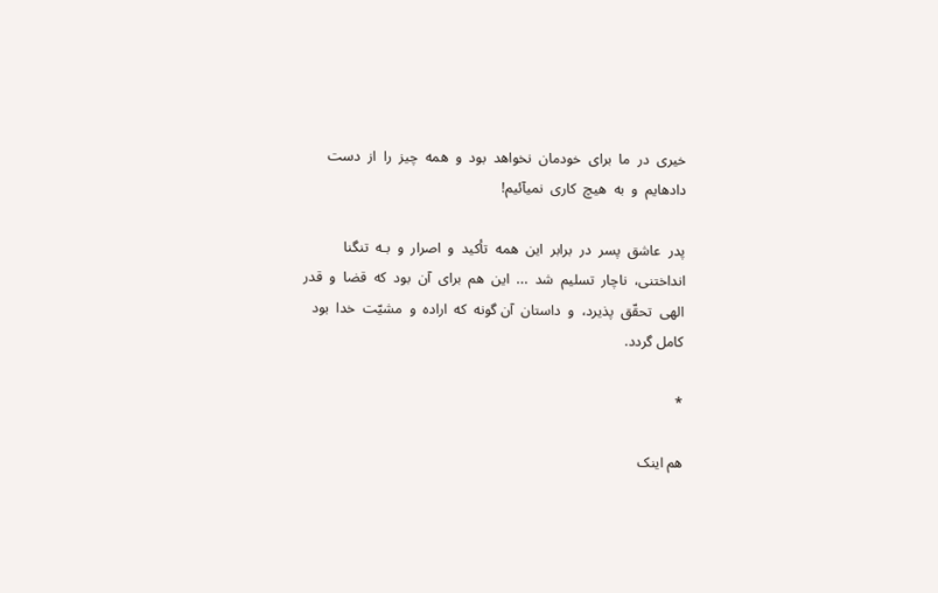خیری  در  ما  برای  خودمان  نخواهد  بود  و  همه  چیز  را  از  دست  دادهایم  و  به  هیچ  کاری  نمیآئیم!

پدر  عاشق  پسر  در  برابر  این  همه  تأکید  و  اصرار  و  بـه  تنگنا  انداختنی،  ناچار  تسلیم  شد  ...  این  هم  برای  آن  بود  که  قضا  و  قدر  الهی  تحقّق  پذیرد،  و  داستان  آن گونه  که  اراده  و  مشیّت  خدا  بود کامل گردد.

*

هم اینک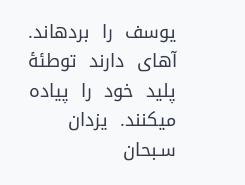یوسف  را  بردهاند.  آهای  دارند  توطئۀ  پلید  خود  را  پیاده  میکنند.  یزدان  سـبحان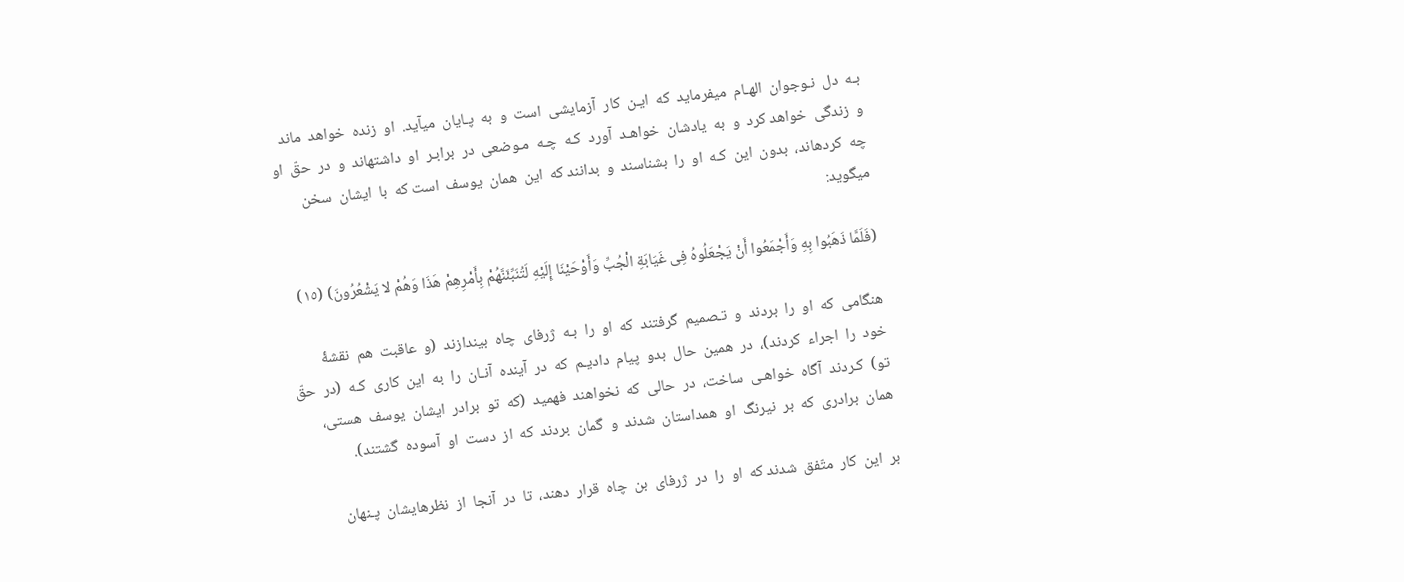بـه  دل  نـوجوان  الهـام  میفرماید  که  ایـن  کار  آزمایشی  است  و  به  پـایان  میآید.  او  زنده  خواهد  ماند  و  زندگی  خواهد کرد  و  به  یادشان  خواهـد  آورد  کـه  چـه  مـوضعی  در  برابـر  او  داشتهاند  و  در  حقّ  او  چه  کردهاند،  بدون  این  کـه  او  را  بشناسند  و  بدانند که  این  همان  یوسف  است که  با  ایشان  سخن  میگوید:

(فَلَمَّا ذَهَبُوا بِهِ وَأَجْمَعُوا أَنْ یَجْعَلُوهُ فِی غَیَابَةِ الْجُبِّ وَأَوْحَیْنَا إِلَیْهِ لَتُنَبِّئَنَّهُمْ بِأَمْرِهِمْ هَذَا وَهُمْ لا یَشْعُرُونَ) (١٥)

هنگامی  که  او  را  بردند  و  تـصمیم  گرفتند  که  او  را  بـه  ژرفای  چاه  بیندازند  (و  عاقبت  هم  نقشۀ  خود  را  اجراء  کردند)،  در  همین  حال  بدو  پیام  دادیـم  که  در  آینده  آنـان  را  به  این  کاری  کـه  (در  حقّ  تو)  کـردند  آگاه  خواهـی  ساخت،  در  حالی  که  نخواهند  فهمید  (که  تو  برادر  ایشان  یوسف  هستی،  همان  برادری  که  بر  نیرنگ  او  همداستان  شدند  و  گمان  بردند  که  از  دست  او  آسوده  گشتند).

بر  این  کار  متّفق  شدند که  او  را  در  ژرفای  بن  چاه  قرار  دهند،  تا  در  آنجا  از  نظرهایشان  پـنهان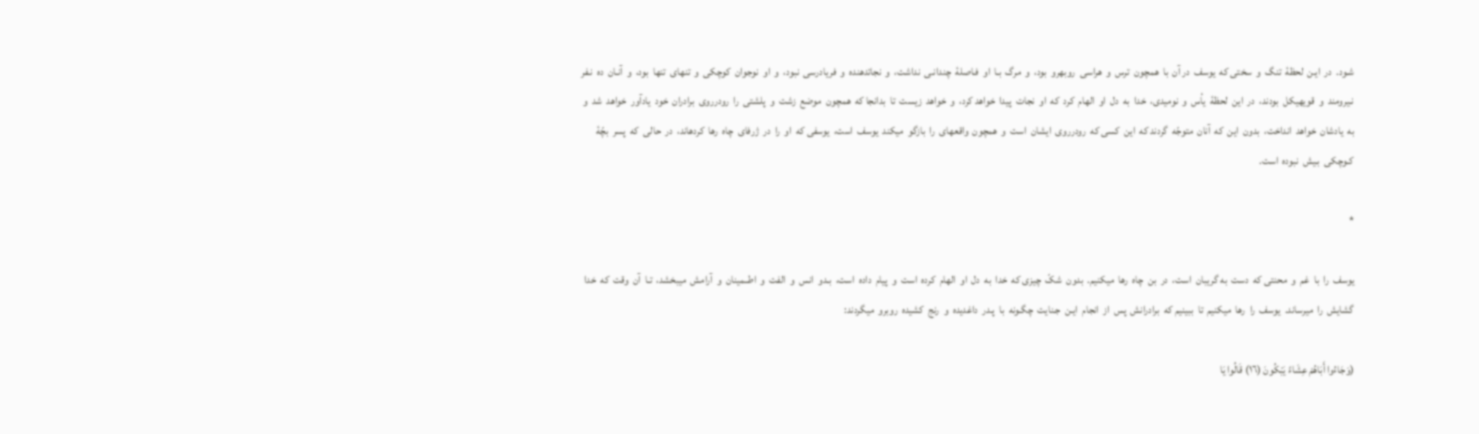شـود.  در  ایـن  لحظۀ  تنگ  و  سختی که  یوسف  در آن  با  همچون  ترس  و  هراسی  روبهرو  بود،  و  مرگ  بـا  او  فـاصلۀ  چندانـی  نداشت،  و  نجاتدهنده  و  فریادرسی  نبود،  و  او  نوجوان  کوچکی  و  تنهای  تنها  بود،  و  آنـان  ده  نـفر  نـیرومند  و  قویهیکل  بودند،  در  این  لحظۀ  یأس  و  نومیدی،  خدا  به  دل  او  الهام  کرد  که  او  نجات  پیدا  خواهد کرد،  و  خواهد  زیست  تا  بدانجا که  همچون  موضع  زشت  و  پلشتی  را  رودرروی  برادران  خود  یادآور  خواهد  شد  و  به  یادشان  خواهد  انداخت،  بدون  این  که  آنان  متوجّه  گردند که  این  کسی که  رودرروی  ایشان  است  و  همچون  واقعهای  را  بازگو  میکند  یوسف  است،  یوسفی که  او  را  در  ژرفای  چاه  رها  کردهاند،  در  حالی  که  پسر  بچّۀ  کـوچکی  بـیش  نبوده  است.

*

یوسف  را  با  غم  و  محنتی که  دست  به گریبان  است،  در  بن  چاه  رها  میکنیم.  بدون  شکّ  چیزی که  خدا  به  دل  او  الهام  کرده  است  و  پیام  داده  است،  بـدو  انس  و  الفت  و  اطــمینان  و  آرامش  میبخشد،  تـا  آن  وقت  که  خدا  گشایش  را  میرساند.  یوسف  را  رها  میکنیم  تا  ببینیم که  برادرانش  پس  از  انجام  ایـن  جـنایت  چگـونه  با  پـدر  داغدیده  و  رنج  کشیده  روبرو  میگردند:

(وَجَاءُوا أَبَاهُمْ عِشَاءً یَبْکُونَ (١٦) قَالُوا یَا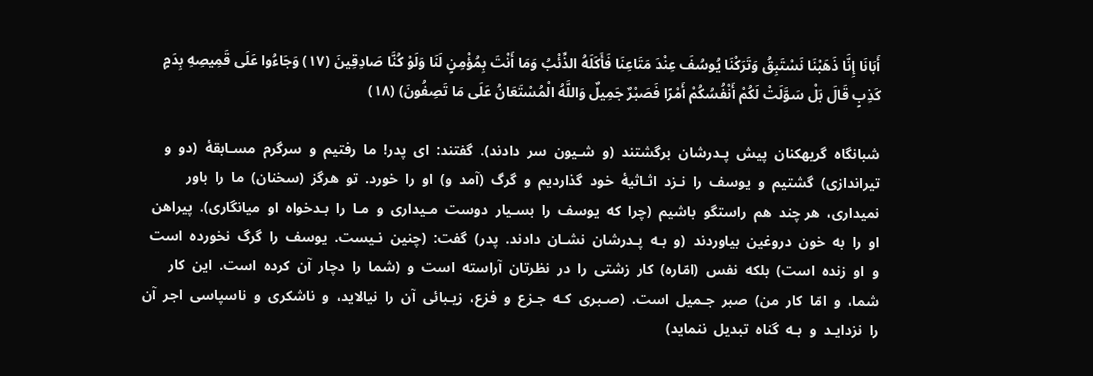أَبَانَا إِنَّا ذَهَبْنَا نَسْتَبِقُ وَتَرَکْنَا یُوسُفَ عِنْدَ مَتَاعِنَا فَأَکَلَهُ الذِّئْبُ وَمَا أَنْتَ بِمُؤْمِنٍ لَنَا وَلَوْ کُنَّا صَادِقِینَ (١٧) وَجَاءُوا عَلَى قَمِیصِهِ بِدَمٍ کَذِبٍ قَالَ بَلْ سَوَّلَتْ لَکُمْ أَنْفُسُکُمْ أَمْرًا فَصَبْرٌ جَمِیلٌ وَاللَّهُ الْمُسْتَعَانُ عَلَى مَا تَصِفُونَ) (١٨)

شبانگاه  گریهکنان  پیش  پـدرشان  برگشتند  (و  شـیون  سر  دادند).  گفتند:  ای  پدر!  ما  رفتیم  و  سرگرم  مسـابقۀ  (دو  و  تیراندازی)  گشتیم  و  یوسف  را  نـزد  اثـاثیۀ  خود  گذاردیم  و  گرگ  (آمد  و)  او  را  خورد.  تو  هرگز  (سخنان)  ما  را  باور  نمیداری،  هر چند  هم  راستگو  باشیم  (چرا  که  یوسف  را  بسـیار  دوست  مـیداری  و  مـا  را  بـدخواه  او  میانگاری).  پیراهن  او  را  به  خون  دروغین  بیاوردند  (و  بـه  پـدرشان  نشـان  دادند.  پدر)  گفت:  (چنین  نـیست.  یوسف  را  گرگ  نخورده  است  و  او  زنده  است)  بلکه  نفس  (امّاره)  کار  زشتی  را  در  نظرتان  آراسته  است  و  (شما  را  دچار  آن  کرده  است.  این  کار  شما،  و  امّا  کار  من)  صبر  جـمیل  است.  (صـبری  کـه  جـزع  و  فزع،  زیـبائی  آن  را  نیالاید،  و  ناشکری  و  ناسپاسی  اجر  آن  را  نزدایـد  و  بـه  گناه  تبدیل  ننماید)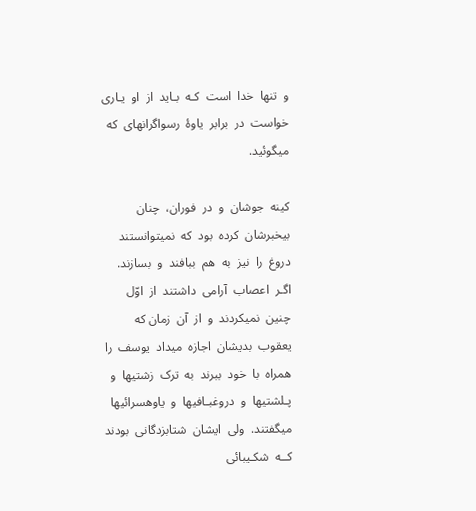و  تنها  خدا  است  کـه  بـاید  از  او  یـاری  خواست  در  برابر  یاوۀ  رسواگرانهای  که  میگوئید.

کینه  جوشان  و  در  فوران،  چنان  بیخبرشان  کرده  بود  که  نمیتوانستند  دروغ  را  نیز  به  هم  ببافند  و  بسازند.  اگـر  اعصاب  آرامی  داشتند  از  اوّل  چنین  نمیکردند  و  از  آن  زمان که  یعقوب  بدیشان  اجازه  میداد  یوسف  را  همراه  با  خود  ببرند  به  ترک  زشتیها  و  پـلشتیها  و  دروغبـافیها  و  یاوهسرائیها  میگفتند.  ولی  ایشان  شتابزدگانی  بودند  کــه  شکـیبائی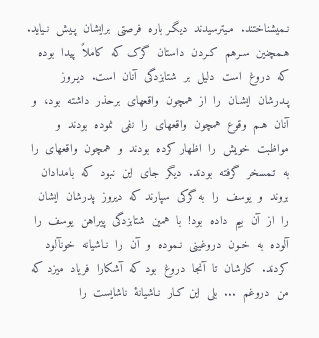نـمیشناختند.  مـیترسیدند  دیگـر باره  فرصتی  برایشان  پـیش  نـیاید.  هـمچنین  سـرهم  کـردن  داستان  گرک که  کاملاً  پیدا  بوده که  دروغ  است  دلیل  بر  شتابزدگی  آنان  است.  دیـروز  پـدرشان  ایشـان  را  از  همچون  واقعهای  برحذر  داشته  بود،  و  آنان  هـم  وقوع  همچون  واقعهای  را  نفی  نموده  بودند  و  مواظبت  خویش  را  اظهار کرده  بودند  و  همچون  واقعهای  را  به  تـمسخر  گرفته  بودند.  دیگر  جای  این  نبود  که  بامدادان  بروند  و  یوسف  را  به گرکی  سپارند که  دیروز  پدرشان  ایشان  را  از  آن  بیم  داده  بود!  با  همین  شتابزدگی  پیراهن  یوسف  را  آلوده  به  خـون  دروغینی  نـموده  و  آن  را  نـاشیانه  خونآلود کردند.  کارشان  تا  آنجا  دروغ  بود که  آشکارا  فریاد  میزد که  من  دروغم  ...  بلی  این کـار  نـاشیانۀ  ناشایست  را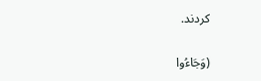کردند.

(وَجَاءُوا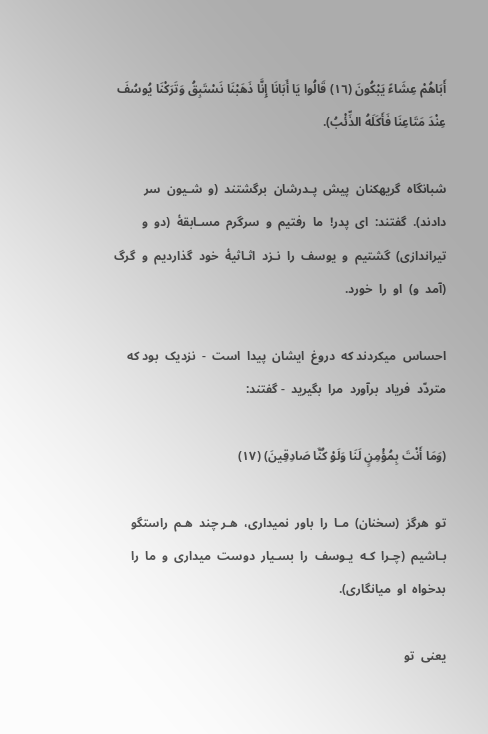أَبَاهُمْ عِشَاءً یَبْکُونَ (١٦) قَالُوا یَا أَبَانَا إِنَّا ذَهَبْنَا نَسْتَبِقُ وَتَرَکْنَا یُوسُفَ عِنْدَ مَتَاعِنَا فَأَکَلَهُ الذِّئْبُ).

شبانگاه  گریهکنان  پیش  پـدرشان  برگشتند  (و  شـیون  سر  دادند).  گفتند:  ای  پدر!  ما  رفتیم  و  سرگرم  مسـابقۀ  (دو  و  تیراندازی)  گشتیم  و  یوسف  را  نـزد  اثـاثیۀ  خود  گذاردیم  و  گرگ  (آمد  و)  او  را  خورد.

احساس  میکردند که  دروغ  ایشان  پیدا  است  -  نزدیک  بود که  متردّد  فریاد  برآورد  مرا  بگیرید  - گفتند:

(وَمَا أَنْتَ بِمُؤْمِنٍ لَنَا وَلَوْ کُنَّا صَادِقِینَ) (١٧)

تو  هرگز  (سخنان)  مـا  را  باور  نمیداری،  هـر چند  هـم  راستگو  بـاشیم  (چـرا  کـه  یـوسف  را  بسـیار  دوست  میداری  و  ما  را  بدخواه  او  میانگاری).

یعنی  تو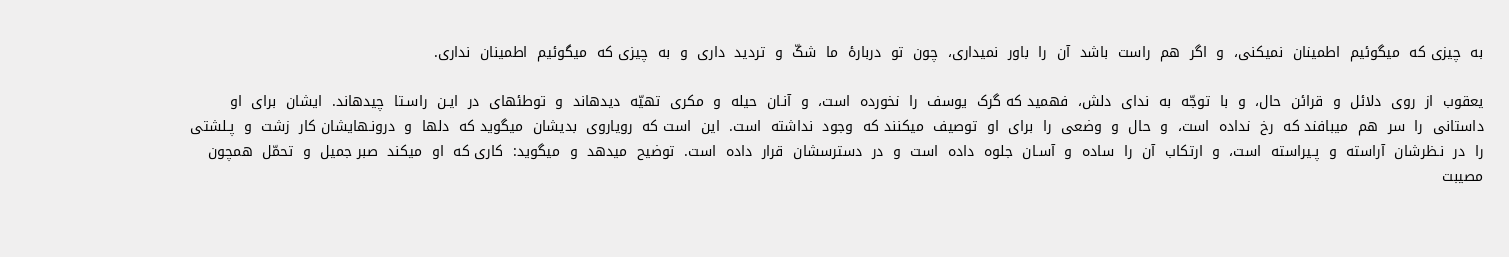به  چیزی که  میگوئیم  اطمینان  نمیکنی،  و  اگر  هم  راست  باشد  آن  را  باور  نمیداری،  چون  تو  دربارۀ  ما  شکّ  و  تردید  داری  و  به  چیزی که  میگوئیم  اطمینان  نداری.

یعقوب  از  روی  دلائل  و  قرائن  حال،  و  با  توجّه  به  ندای  دلش،  فهمید که گرک  یوسف  را  نخورده  است،  و  آنـان  حیله  و  مکری  تهیّه  دیدهاند  و  توطئهای  در  ایـن  راسـتا  چیدهاند.  ایشان  برای  او  داستانی  را  سر  هم  میبافند که  رخ  نداده  است،  و  حال  و  وضعی  را  برای  او  توصیف  میکنند که  وجود  نداشته  است.  این  است که  رویاروی  بدیشان  میگوید که  دلها  و  درونـهایشان کار  زشت  و  پـلشتی  را  در  نـظرشان  آراسته  و  پـیراسته  است،  و  ارتکاب  آن  را  ساده  و  آسـان  جلوه  داده  است  و  در  دسترسشان  قرار  داده  است.  توضیح  میدهد  و  میگوید:  کاری که  او  میکند  صبر جمیل  و  تحمّل  همچون  مصیبت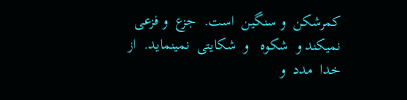کمرشکن  و سنگین  است.  جزع  و فزعی  نمیکند و  شکوه   و  شکایتی  نمینماید.  از  خدا  مدد  و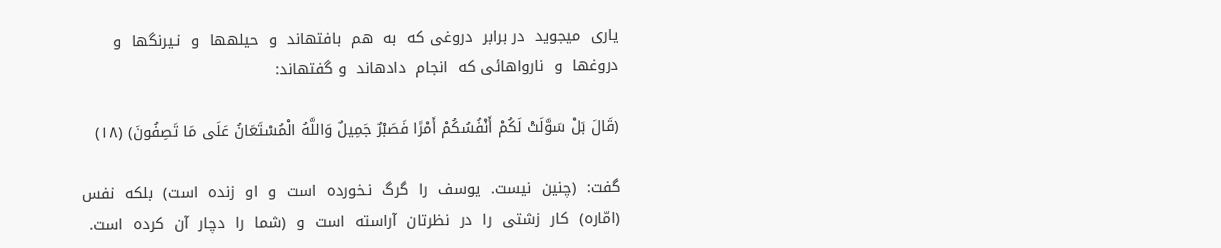یاری  میجوید  در برابر  دروغی که  به  هم  بافتهاند  و  حیلهها  و  نـیرنگها  و  دروغها  و  نارواهائی که  انجام  دادهاند  و گفتهاند:

(قَالَ بَلْ سَوَّلَتْ لَکُمْ أَنْفُسُکُمْ أَمْرًا فَصَبْرٌ جَمِیلٌ وَاللَّهُ الْمُسْتَعَانُ عَلَى مَا تَصِفُونَ) (١٨)

گفت:  (چنین  نیست.  یوسف  را  گرگ  نـخورده  است  و  او  زنده  است)  بلکه  نفس  (امّاره)  کار  زشتی  را  در  نظرتان  آراسته  است  و  (شما  را  دچار  آن  کرده  است.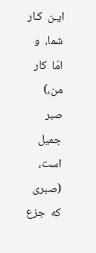ایـن  کـار شما،  و  امّا  کار  من،)  صبر  جمیل  است،  (صبری  که  جزع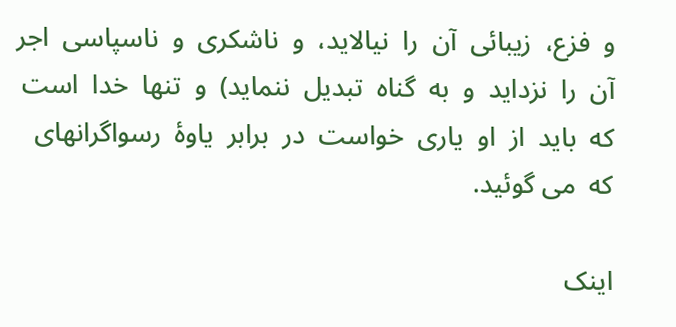و  فزع،  زیبائی  آن  را  نیالاید،  و  ناشکری  و  ناسپاسی  اجر    آن  را  نزداید  و  به  گناه  تبدیل  ننماید)  و  تنها  خدا  است  که  باید  از  او  یاری  خواست  در  برابر  یاوۀ  رسواگرانهای  که  می گوئید.

اینک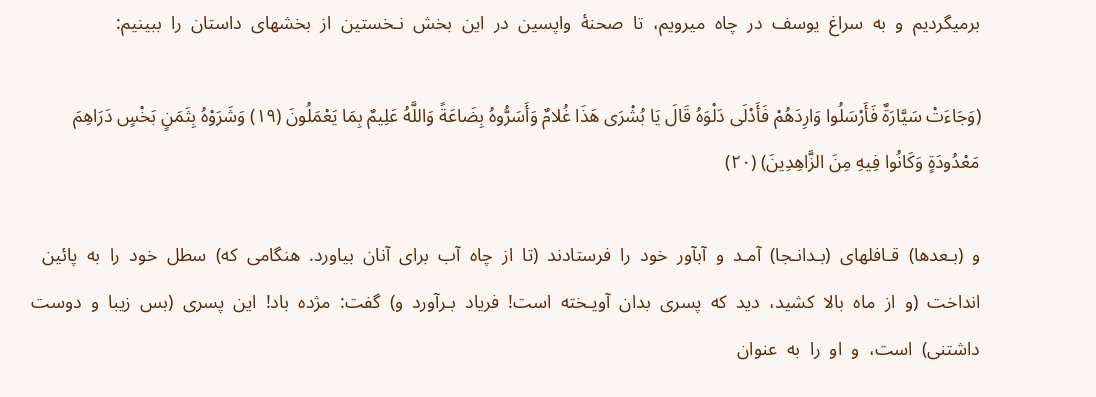برمیگردیم  و  به  سراغ  یوسف  در  چاه  میرویم،  تا  صحنۀ  واپسین  در  این  بخش  نـخستین  از  بخشهای  داستان  را  ببینیم:

(وَجَاءَتْ سَیَّارَةٌ فَأَرْسَلُوا وَارِدَهُمْ فَأَدْلَى دَلْوَهُ قَالَ یَا بُشْرَى هَذَا غُلامٌ وَأَسَرُّوهُ بِضَاعَةً وَاللَّهُ عَلِیمٌ بِمَا یَعْمَلُونَ (١٩) وَشَرَوْهُ بِثَمَنٍ بَخْسٍ دَرَاهِمَ مَعْدُودَةٍ وَکَانُوا فِیهِ مِنَ الزَّاهِدِینَ) (٢٠)

و  (بـعدها)  قـافلهای  (بـدانـجا)  آمـد  و  آبآور  خود  را  فرستادند  (تا  از  چاه  آب  برای  آنان  بیاورد.  هنگامی  که)  سطل  خود  را  به  پائین  انداخت  (و  از  ماه  بالا  کشید،  دید  که  پسری  بدان  آویـخته  است!  فریاد  بـرآورد  و)  گفت:  مژده  باد!  این  پسری  (بس  زیبا  و  دوست  داشتنی)  است،  و  او  را  به  عنوان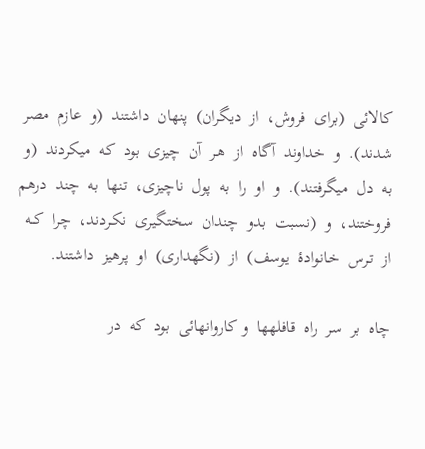کالائی  (برای  فروش،  از  دیگران)  پنهان  داشتند  (و  عازم  مصر  شدند).  و  خداوند  آگاه  از  هـر  آن  چیزی  بود  که  میکردند  (و  به  دل  میگرفتند).  و  او  را  به  پول  ناچیزی،  تنها  به  چند  درهم  فروختند،  و  (نسبت  بدو  چندان  سختگیری  نکـردند،  چرا  کــه  از  تـرس  خـانوادۀ  یوسف)  از  (نگهداری)  او  پرهیز  داشتند.

چاه  بر  سر  راه  قافلهها  و کاروانهائی  بود  که  در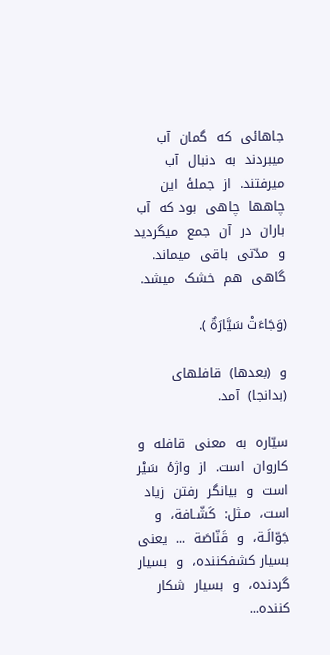جاهائی  که  گمان  آب  میبردند  به  دنبال  آب  میرفتند.  از  جملۀ  این  چاهها  چاهی  بود که  آب  باران  در  آن  جمع  میگردید  و  مدّتی  باقی  میماند. گاهی  هم  خشک  میشد.

(وَجَاءَتْ سَیَّارَةٌ ).

و  (بعدها)  قافلهای  (بدانجا)  آمد.

سیّاره  به  معنی  قافله  و کاروان  است.  از  واژۀ  سَیْر  است  و  بیانگر  رفتن  زیاد  است،  مـثل:  کَشّـافة،  و  جَوّالَـة،  و  قَنّاصَة  ...  یعنی  بسیار کشفکننده،  و  بسیار  گردنده،  و  بسیار  شکار  کننده...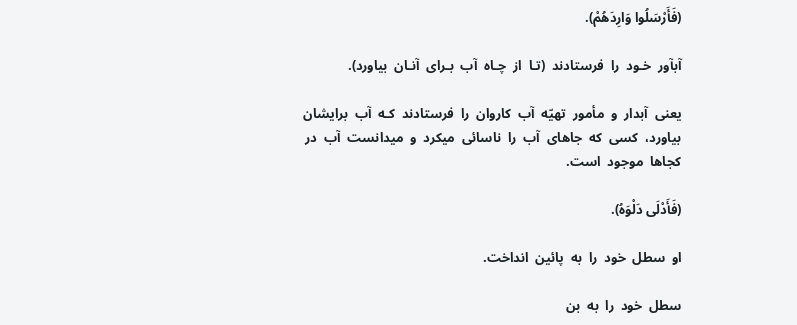(فَأَرْسَلُوا وَارِدَهُمْ).

آبآور  خـود  را  فرستادند  (تـا  از  چـاه  آب  بـرای  آنـان  بیاورد).

یعنی  آبدار  و  مأمور  تهیّه  آب  کاروان  را  فرستادند  کـه  آب  برایشان  بیاورد،  کسی  که  جاهای  آب  را  ناسائی  میکرد  و  میدانست  آب  در کجاها  موجود  است.

(فَأَدْلَى دَلْوَهُ).

او  سطل  خود  را  به  پائین  انداخت.

سطل  خود  را  به  بن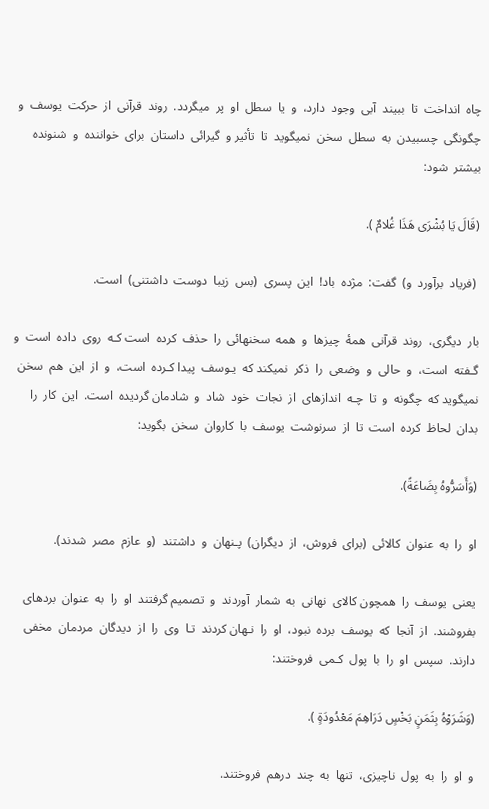چاه  انداخت  تا  ببیند  آبی  وجود  دارد،  و  یا  سطل  او  پر  میگردد.  روند  قرآنی  از  حرکت  یوسف  و  چگونگی  چسبیدن  به  سطل  سخن  نمیگوید  تا  تأثیر و  گیرائی  داستان  برای  خواننده  و  شنونده  بیشتر  شود:

(قَالَ یَا بُشْرَى هَذَا غُلامٌ ).

 (فریاد  برآورد  و)  گفت:  مژده  باد!  این  پسری  (بس  زیبا  دوست  داشتنی)  است.

بار  دیگری،  روند  قرآنی  همۀ  چیزها  و  همه  سخنهائی  را  حذف  کرده  است کـه  روی  داده  است  و گـفته  است،  و  حالی  و  وضعی  را  ذکر  نمیکند که  یـوسف  پیدا کـرده  است،  و  از  این  هم  سخن  نمیگوید که  چگونه  و  تا  چـه  اندازهای  از  نجات  خود  شاد  و  شادمان گردیده  است.  این  کار  را  بدان  لحاظ  کرده  است  تا  از  سرنوشت  یوسف  با  کاروان  سخن  بگوید:

(وَأَسَرُّوهُ بِضَاعَةً).

او  را  به  عنوان  کالائی  (برای  فروش،  از  دیگران)  پـنهان  و  داشتند  (و  عازم  مصر  شدند).

یعنی  یوسف  را  همچون کالای  نهانی  به  شمار  آوردند  و  تصمیم گرفتند  او  را  به  عنوان  بردهای  بفروشند.  از  آنجا  که  یوسف  برده  نبود،  او  را  نـهان کردند  تـا  وی  را  از  دیدگان  مردمان  مخفی  دارند.  سپس  او  را  با  پول  کـمی  فروختند:

(وَشَرَوْهُ بِثَمَنٍ بَخْسٍ دَرَاهِمَ مَعْدُودَةٍ ).

و  او  را  به  پول  ناچیزی،  تنها  به  چند  درهم  فروختند.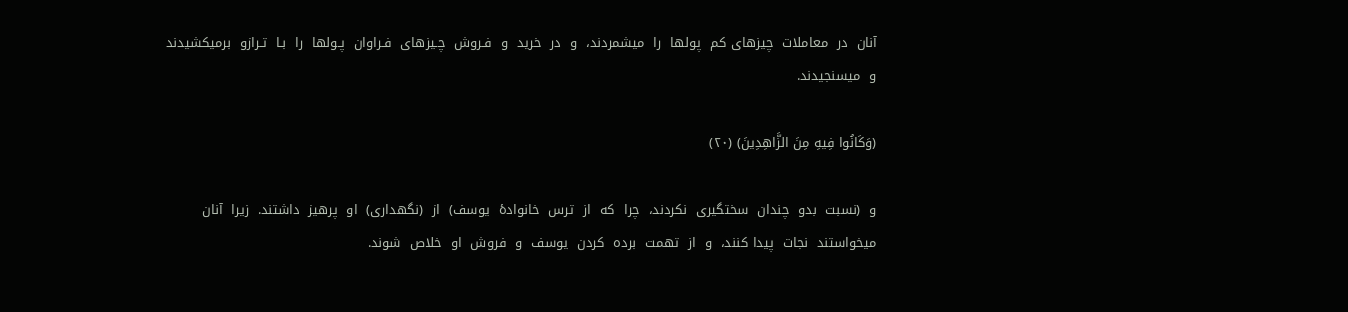آنان  در  معاملات  چیزهای کم  پولها  را  میشمردند،  و  در  خرید  و  فـروش  چـیزهای  فـراوان  پـولها  را  بـا  تـرازو  برمیکشیدند  و  میسنجیدند.

(وَکَانُوا فِیهِ مِنَ الزَّاهِدِینَ) (٢٠)

و  (نسبت  بدو  چندان  سختگیری  نکردند،  چرا  که  از  ترس  خانوادۀ  یوسف)  از  (نگهداری)  او  پرهیز  داشتند.  زیرا  آنان  میخواستند  نجات  پیدا کنند،  و  از  تهمت  برده  کردن  یوسف  و  فروش  او  خلاص  شوند.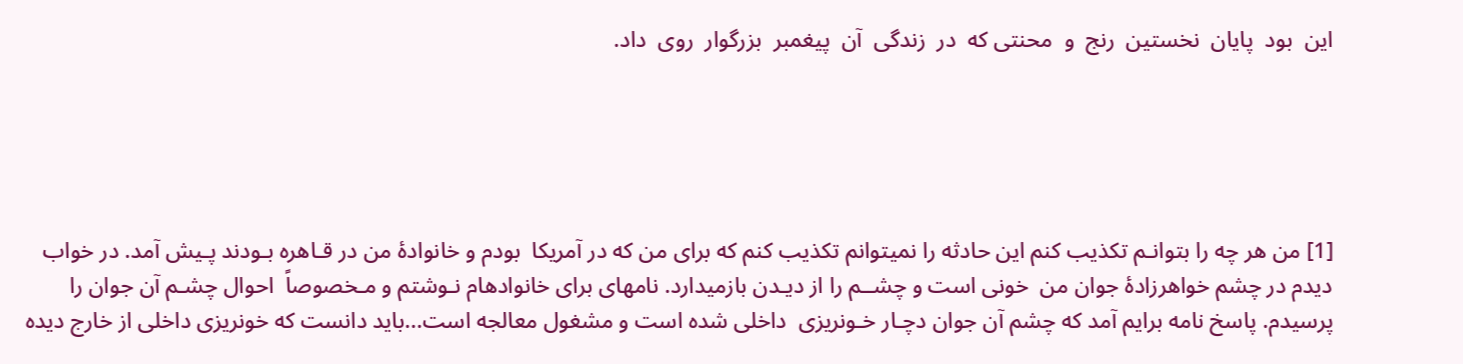این  بود  پایان  نخستین  رنج  و  محنتی که  در  زندگی  آن  پیغمبر  بزرگوار  روی  داد.





[1] من هر چه را بتوانـم تکذیب کنم این حادثه را نمیتوانم تکذیب کنم که برای من که در آمریکا  بودم و خانوادۀ من در قـاهره بـودند پـیش آمد. در خواب دیدم در چشم خواهرزادۀ جوان من  خونی است و چشــم را از دیـدن بازمیدارد. نامهای برای خانوادهام نـوشتم و مـخصوصاً  احوال چشـم آن جوان را پرسیدم. پاسخ نامه برایم آمد که چشم آن جوان دچـار خـونریزی  داخلی شده است و مشغول معالجه است...باید دانست که خونریزی داخلی از خارج دیده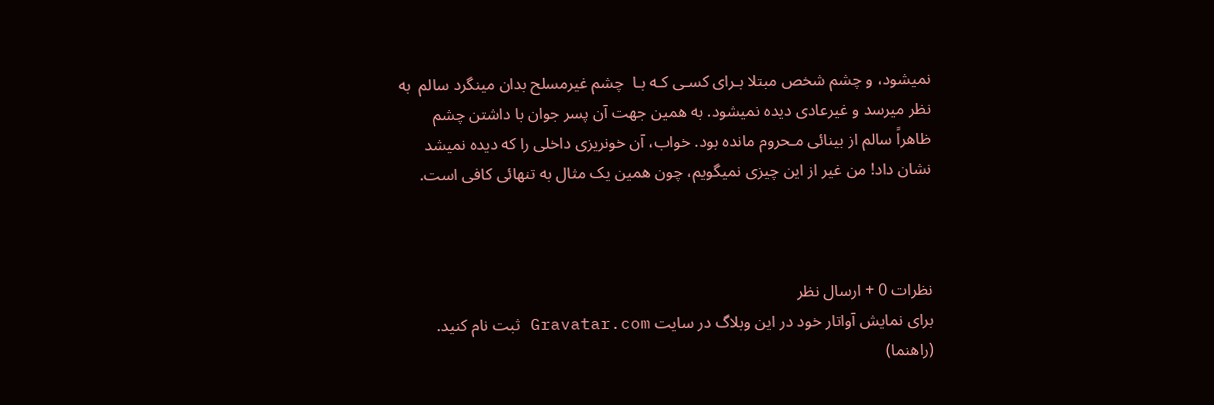نمیشود، و چشم شخص مبتلا بـرای کسـی کـه بـا  چشم غیرمسلح بدان مینگرد سالم  به نظر میرسد و غیرعادی دیده نمیشود. به همین جهت آن پسر جوان با داشتن چشم  ظاهراً سالم از بینائی مـحروم مانده بود. خواب، آن خونریزی داخلی را که دیده نمیشد  نشان داد! من غیر از این چیزی نمیگویم، چون همین یک مثال به تنهائی کافی است.



نظرات 0 + ارسال نظر
برای نمایش آواتار خود در این وبلاگ در سایت Gravatar.com ثبت نام کنید. (راهنما)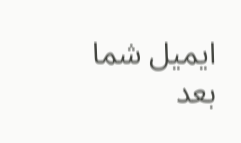ایمیل شما بعد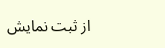از ثبت نمایش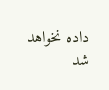داده نخواهد شد